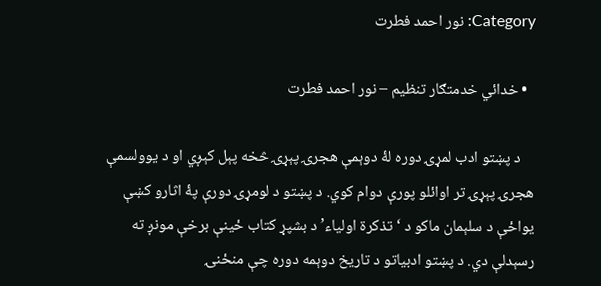Category: نور احمد فطرت

  • خدائي خدمتګار تنظیم – نور احمد فطرت

    د پښتو ادب لمړۍ دوره لۀ دوېمې هجرۍ پېړۍ څخه پېل کېږي او د يوولسمې هجرۍ پېړۍ تر اوائلو پورې دوام کوي. د پښتو د لومړۍ دورې پۀ اثارو کښې يواځې د سلېمان ماکو د ‘تذکرة اولياء’ د بشپړ کتاب ځينې برخې مونږ ته رسېدلې دي. د پښتو ادبياتو د تاريخ دوېمه دوره چې منځنۍ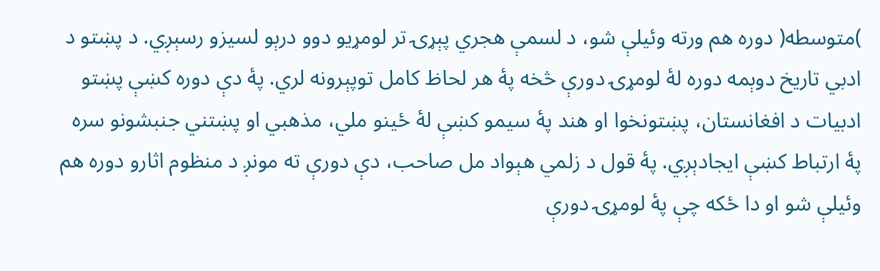)متوسطه( دوره هم ورته وئيلې شو، د لسمې هجري پېړۍ تر لومړيو دوو درېو لسيزو رسېږي. د پښتو د ادبي تاريخ دوېمه دوره لۀ لومړۍ دورې څخه پۀ هر لحاظ کامل توپېرونه لري. پۀ دې دوره کښې پښتو ادبيات د افغانستان، پښتونخوا او هند پۀ سيمو کښې لۀ ځينو ملي، مذهبي او پښتني جنبشونو سره پۀ ارتباط کښې ايجادېږي. پۀ قول د زلمي هېواد مل صاحب، دې دورې ته مونږ د منظوم اثارو دوره هم وئيلې شو او دا ځکه چې پۀ لومړۍ دورې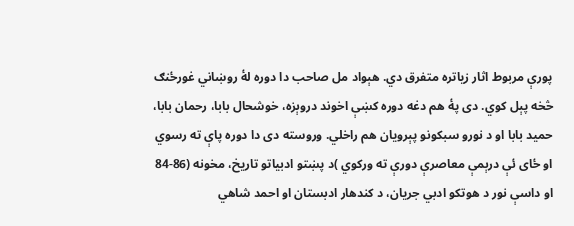پورې مربوط اثار زياتره متفرق دي. هېواد مل صاحب دا دوره لۀ روښاني غورځنګ څخه پېل کوي. دی پۀ هم دغه دوره کښې اخوند دروېزه، خوشحال بابا، رحمان بابا، حميد بابا او د نورو سبکونو پېرويان هم راخلي. وروسته دی دا دوره پاې ته رسوي او ځای ئې درېمې معاصرې دورې ته ورکوي )د پښتو ادبياتو تاريخ، مخونه (86-84 او داسې نور د هوتکو ادبي جريان، د کندهار ادبستان او احمد شاهي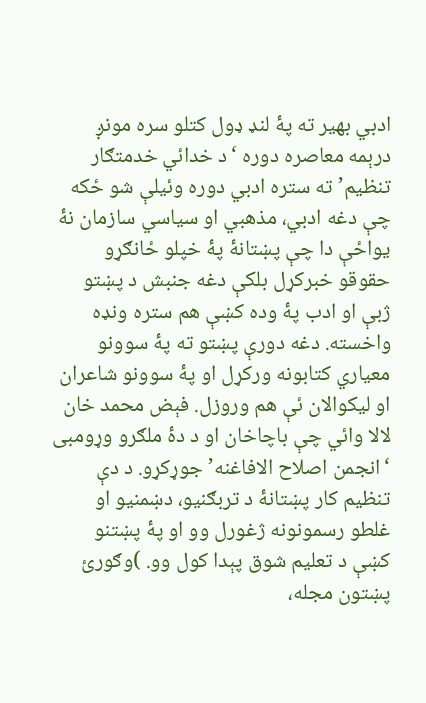ادبي بهير ته پۀ لنډ ډول کتلو سره مونږ درېمه معاصره دوره ‘د خدائي خدمتګار تنظيم’ ته ستره ادبي دوره وئيلې شو ځکه چې دغه ادبي، مذهبي او سياسي سازمان نۀ يواځې دا چې پښتانۀ پۀ خپلو ځانګړو حقوقو خبرکړل بلکې دغه جنبش د پښتو ژبې او ادب پۀ وده کښې هم ستره ونډه واخسته. دغه دورې پښتو ته پۀ سوونو معياري کتابونه ورکړل او پۀ سوونو شاعران او ليکوالان ئې هم وروزل. فېض محمد خان لالا وائي چې باچاخان او د دۀ ملګرو وړومبی ‘انجمن اصلاح الافاغنه’ جوړکړو. د دې تنظيم کار پښتانۀ د تربګنیو، دښمنیو او غلطو رسمونونه ژغورل وو او پۀ پښتنو کښې د تعليم شوق پېدا کول وو. )وګورئ پښتون مجله،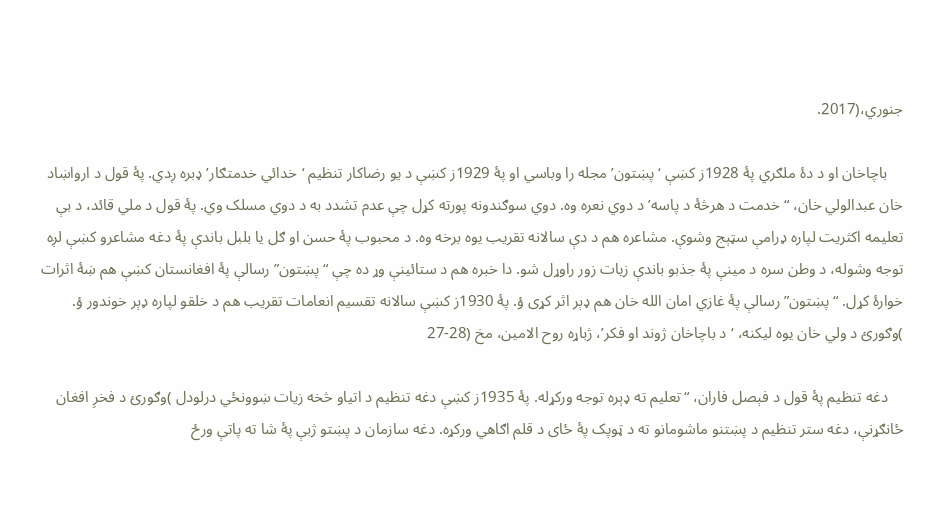جنوري،(2017.

    باچاخان او د دۀ ملګري پۀ 1928ز کښې ‘پښتون’ مجله را وباسي او پۀ 1929ز کښې د يو رضاکار تنظيم ‘خدائي خدمتګار’ ډبره ږدي. پۀ قول د ارواښاد خان عبدالولي خان، “خدمت د هرڅۀ د پاسه’ د دوي نعره وه. دوي سوګندونه پورته کړل چې عدم تشدد به د دوي مسلک وي. پۀ قول د ملي قائد، د بې تعليمه اکثريت لپاره ډرامې سټېج وشوې. مشاعره هم د دې سالانه تقريب يوه برخه وه. د محبوب پۀ حسن او ګل يا بلبل باندې پۀ دغه مشاعرو کښې لږه توجه وشوله، د وطن سره د مينې پۀ جذبو باندې زيات زور راوړل شو. دا خبره هم د ستائینې وړ ده چې “پښتون” رسالې پۀ افغانستان کښې هم ښۀ اثرات خوارۀ کړل. “پښتون” رسالې پۀ غازي امان الله خان هم ډېر اثر کړی ؤ. پۀ 1930ز کښې سالانه تقسيم انعامات تقريب هم د خلقو لپاره ډېر خوندور ؤ. )وګورئ د ولي خان يوه ليکنه، ‘د باچاخان ژوند او فکر’، ژباړه روح الامين، مخ (28-27

    دغه تنظيم پۀ قول د فېصل فاران، “تعليم ته ډېره توجه ورکړله. پۀ 1935ز کښې دغه تنظيم د اتياو څخه زيات ښوونځي درلودل )وګورئ د فخرِ افغان ځانګړنې، دغه ستر تنظيم د پښتنو ماشومانو ته د ټوپک پۀ ځای د قلم اګاهي ورکړه. دغه سازمان د پښتو ژبې پۀ شا ته پاتې ورځ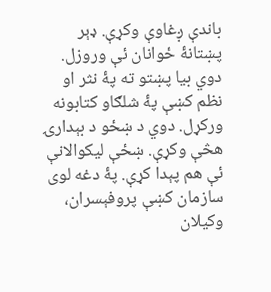باندې ږغاوې وکړې. ډېر پښتانۀ ځوانان ئې وروزل. دوي بيا پښتو ته پۀ نثر او نظم کښې پۀ شلګاو کتابونه ورکړل. دوي د ښځو د بېدارۍ هڅې وکړې. ښځې ليکوالانې ئې هم پېدا کړې. پۀ دغه لوی سازمان کښې پروفېسران، وکيلان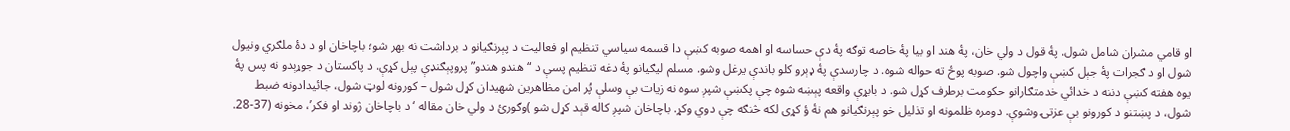او قامي مشران شامل شول. پۀ قول د ولي خان، پۀ هند او بيا پۀ خاصه توګه پۀ دې حساسه او اهمه صوبه کښې دا قسمه سياسي تنظيم او فعاليت د پېرنګيانو د برداشت نه بهر شو؛ باچاخان او د دۀ ملګري ونيول شول او د ګجرات پۀ جېل کښې واچول شو. صوبه پوځ ته حواله شوه. د چارسدې پۀ ډېرو کلو باندې يرغل وشو. مسلم ليګيانو پۀ دغه تنظيم پسې د “هندو هندو” پروپېګنډې پېل کړې. د پاکستان د جوړېدو نه پس پۀ يوه هفته کښې دننه د خدائي خدمتګارانو حکومت برطرف کړل شو. د بابړې واقعه پېښه شوه چې پکښې شپږ سوه نه زیات بې وسلې پُر امن مظاهرین شهيدان کړل شول – کورونه لوټ شول، جائيدادونه ضبط شول، د پښتنو د کورونو بې عزتۍ وشوې. دومره ظلمونه او تذليل خو پېرنګيانو هم نۀ ؤ کړی لکه څنګه چې دوي وکړ. باچاخان شپږ کاله قېد کړل شو ‍)وګورئ د ولي خان مقاله ‘د باچاخان ژوند او فکر’، مخونه (37-28.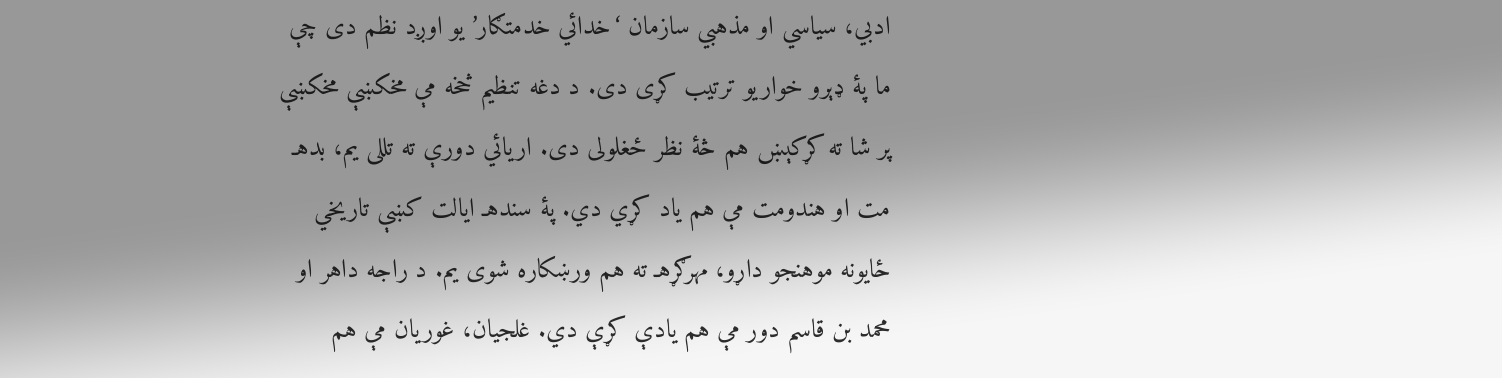ادبي، سياسي او مذهبي سازمان ‘خدائي خدمتګار’ يو اوږد نظم دی چې ما پۀ ډېرو خواریو ترتيب کړی دی. د دغه تنظيم څخه مې مخکښې مخکښې پر شا ته کړکېښ هم څۀ نظر ځغلولی دی. اريائي دورې ته تللی يم، بدهـ مت او هندومت مې هم ياد کړي دي. پۀ سندهـ ايالت کښې تاريخي ځايونه موهنجو داړو، مهرګړهـ ته هم ورښکاره شوی يم. د راجه داهر او محمد بن قاسم دور مې هم يادې کړې دي. غلجيان، غوريان مې هم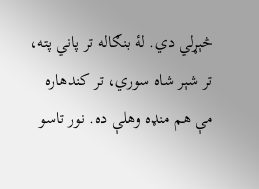څېړلي دي. لۀ بنګاله تر پاني پته، تر شېر شاه سوري، تر کندهاره مې هم منډه وهلې ده. نور تاسو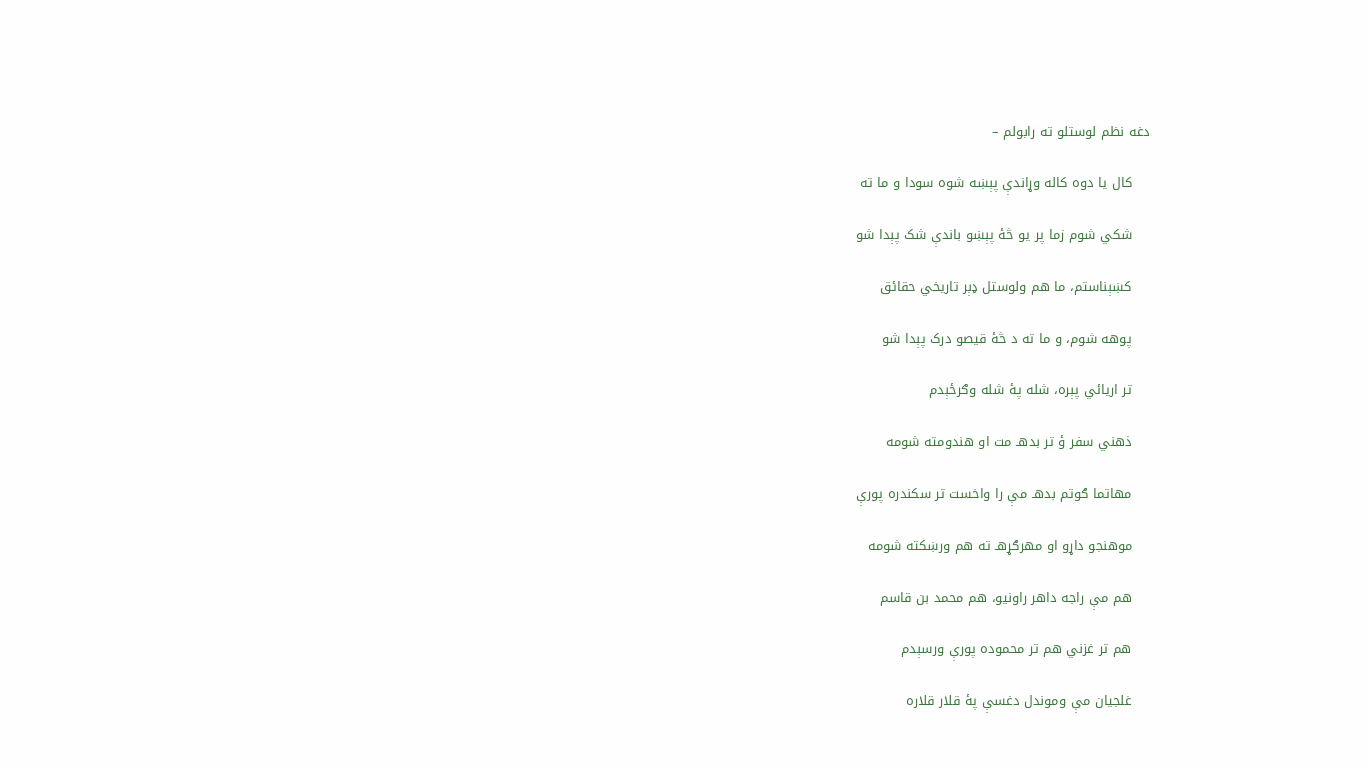دغه نظم لوستلو ته رابولم –

    کال يا دوه کاله وړاندې پېښه شوه سودا و ما ته

    شکي شوم زما پر يو څۀ پېښو باندې شک پېدا شو

    کښېناستم، ما هم ولوستل ډېر تاريخي حقائق

    پوهه شوم، و ما ته د څۀ قيصو درک پېدا شو

    تر اريائي پېره، شله پۀ شله وګرځېدم

    ذهني سفر ؤ تر بدهـ مت او هندومته شومه

    مهاتما ګوتم بدهـ مې را واخست تر سکندره پورې

    موهنجو داړو او مهرګړهـ ته هم ورښکته شومه

    هم مې راجه داهر راونيو، هم محمد بن قاسم

    هم تر غزني هم تر محموده پورې ورسېدم

    غلجيان مې وموندل دغسې پۀ قلار قلاره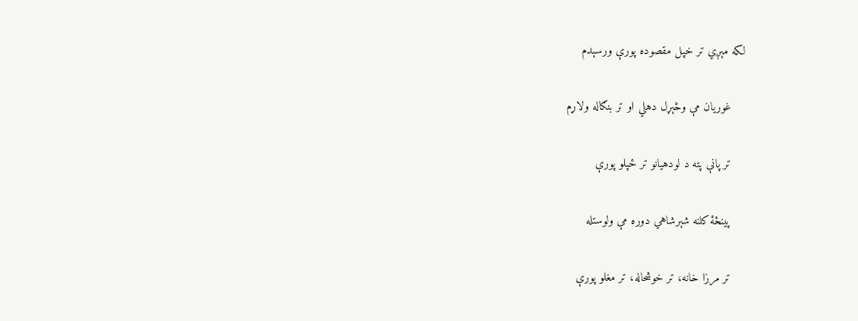لکه مېږي تر خپل مقصوده پورې ورسېدم

    غوريان مې وڅېړل دهلي او تر بنګاله ولاړم

    تر پانې پته د لودهيانو تر ځپلو پورې

    پينځۀ کلنه شېرشاهي دوره مې ولوستله

    تر مرزا خانه، تر خوشحاله، تر مغلو پورې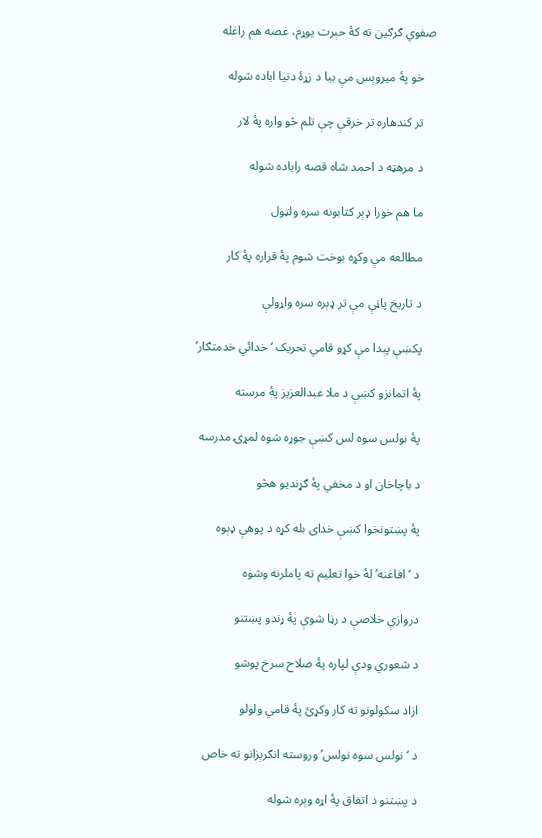صفوي ګرګين ته کۀ حېرت يوړم، غصه هم راغله

    خو پۀ ميروېس مې بيا د زړۀ دنيا اباده شوله

    تر کندهاره تر خرقې چې تلم څو واره پۀ لار

    د مرهټه د احمد شاه قصه راياده شوله

    ما هم خورا ډېر کتابونه سره ولټول

    مطالعه مې وکړه بوخت شوم پۀ قراره پۀ کار

    د تاريخ پاڼې مې تر ډېره سره واړولې

    پکښې پېدا مې کړو قامي تحريک ‘خدائي خدمتګار’

    پۀ اتمانزو کښې د ملا عبدالعزيز پۀ مرسته

    پۀ نولس سوه لس کښې جوړه شوه لمړۍ مدرسه

    د باچاخان او د مخفي پۀ ګړنديو هڅو

    پۀ پښتونخوا کښې خدای بله کړه د پوهې ډېوه

    د ‘افاغنه’ لۀ خوا تعليم ته پاملرنه وشوه

    دروازې خلاصې د رڼا شوې پۀ ړندو پښتنو

    د شعوري ودې لپاره پۀ صلاح سرخ پوشو

    ازاد سکولونو ته کار وکړئ پۀ قامي ولولو

    د ‘نولس سوه نولس’ وروسته انګرېزانو ته خاص

    د پښتنو د اتفاق پۀ اړه وېره شوله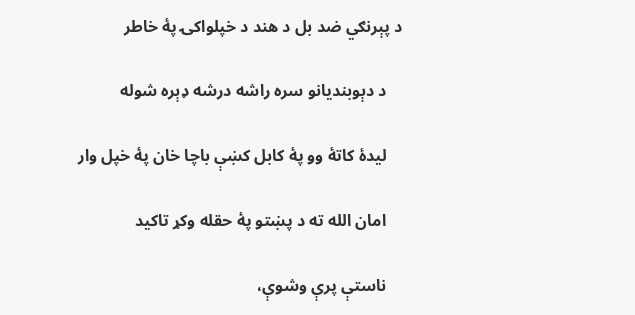د پېرنګي ضد بل د هند د خپلواکۍ پۀ خاطر

    د دېوبنديانو سره راشه درشه ډېره شوله

    ليدۀ کاتۀ وو پۀ کابل کښې باچا خان پۀ خپل وار

    امان الله ته د پښتو پۀ حقله وکړ تاکيد

    ناستې پرې وشوې،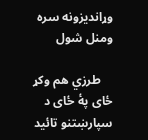وړانديزونه سره ومنل شول

    طرزي هم وکړ ځای پۀ ځای د سپارښتنو تائيد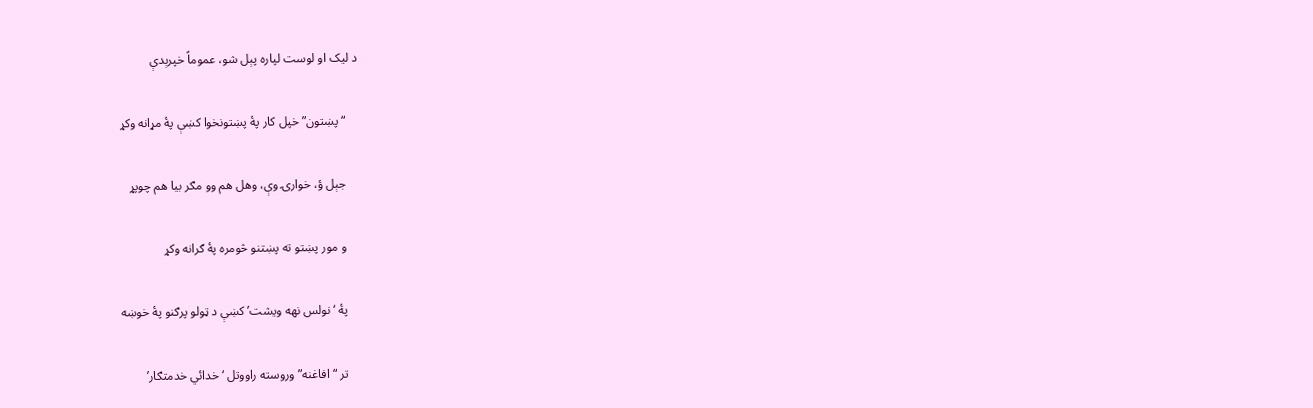د ليک او لوست لپاره پېل شو، عموماً خپرېدې

    “پښتون” خپل کار پۀ پښتونخوا کښې پۀ مړانه وکړ

    جېل ؤ، خوارۍ وې، وهل هم وو مګر بيا هم چوپړ

    و مور پښتو ته پښتنو څومره پۀ ګرانه وکړ

    پۀ ‘نولس نهه ويشت’ کښې د ټولو پرګنو پۀ خوښه

    تر “افاغنه” وروسته راووتل ‘خدائي خدمتګار’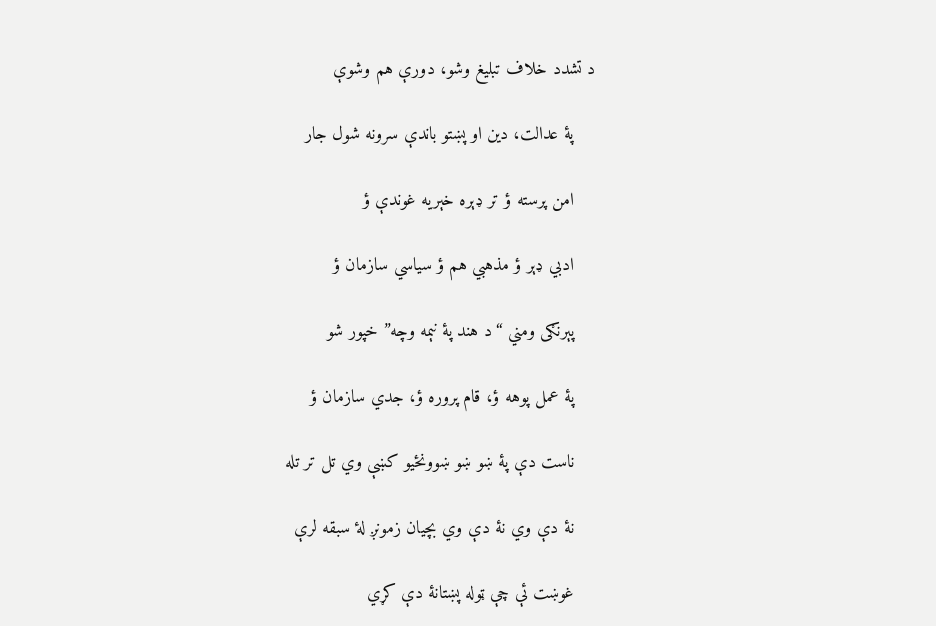د تشدد خلاف تبليغ وشو، دورې هم وشوې

    پۀ عدالت، دين او پښتو باندې سرونه شول جار

    امن پرسته ؤ تر ډېره خېريه غوندې ؤ

    ادبي ډېر ؤ مذهبي هم ؤ سياسي سازمان ؤ

    پېرنګی ومني “د هند پۀ نېمه وچه” خپور شو

    پۀ عمل پوهه ؤ، قام پروره ؤ، جدي سازمان ؤ

    ناست دې پۀ ښو ښو ښوونځيو کښې وي تل تر تله

    نۀ دې وي نۀ دې وي بچيان زمونږ لۀ سبقه لرې

    غوښت ئې چې ټوله پښتانۀ دې کړي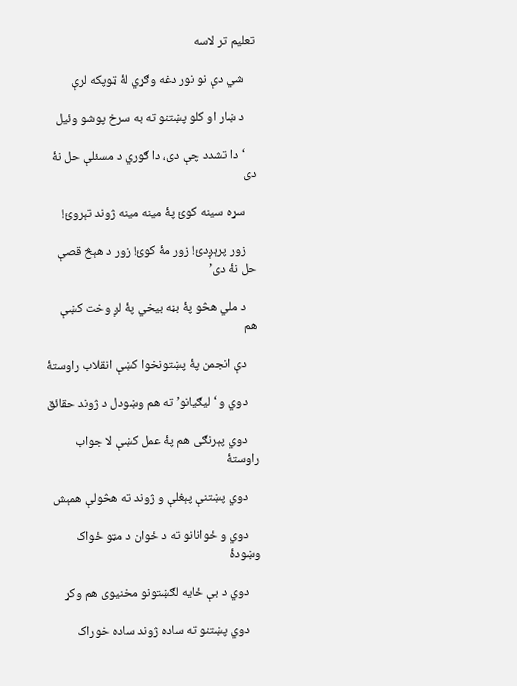تعليم تر لاسه

    شي دې نو نور دغه وګړي لۀ ټوپکه لرې

    د ښار او کلو پښتنو ته به سرخ پوشو وئيل

    ‘دا تشدد چې دی، دا ګوري د مسئلې حل نۀ دی

    سړه سينه کوئ پۀ مينه مينه ژوند تېروئ!

    زور پرېږدئ! زور مۀ کوئ! زور د هېڅ قصې حل نۀ دی’

    د ملي هڅو پۀ بڼه بیخي پۀ لږ وخت کښې هم

    دې انجمن پۀ پښتونخوا کښې انقلاب راوستۀ

    دوي و ‘ليګيانو’ ته هم وښودل د ژوند حقائق

    دوي پېرنګی هم پۀ عمل کښې لا جواب راوستۀ

    دوي پښتنې پېغلې و ژوند ته هڅولې همېش

    دوي و ځوانانو ته د ځوان د مټو ځواک وښودۀ

    دوي د بې ځايه لګښتونو مخنيوی هم وکړ

    دوي پښتنو ته ساده ژوند ساده خوراک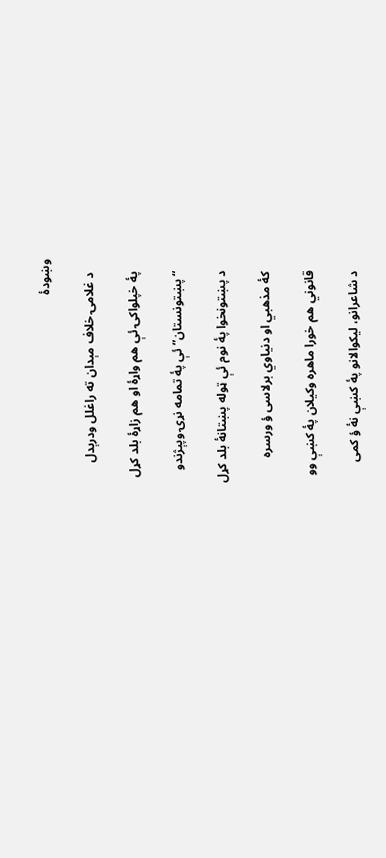وښودۀ

    د غلامۍ خلاف مېدان ته راغلل ودرېدل

    پۀ خپلواکۍ ئې هم واړۀ او هم زاړۀ بلد کړل

    “پښتونستان” ئې پۀ تمامه نړۍ وپېژندو

    د پښتونخوا پۀ نوم ئې ټوله پښتانۀ بلد کړل

    کۀ مذهبي او دنياوي برلاسی ؤ ورسره

    قانوني هم خورا ماهره وکيلان پۀ کښې وو

    د شاعرانو، ليکوالانو پۀ کښې نۀ ؤ کمی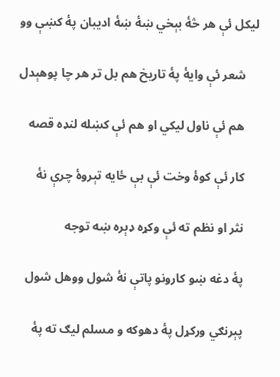ليکل ئې هر څۀ بېخي ښۀ ښۀ اديبان پۀ کښې وو

    شعر ئې وايۀ پۀ تاريخ هم بل تر هر چا پوهېدل

    هم ئې ناول ليکي او هم ئې کښله لنډه قصه

    کار ئې کوۀ وخت ئې بې ځايه تېروۀ چرې نۀ

    نثر او نظم ته ئې وکړه ډېره ښه توجه

    پۀ دغه ښو کارونو پاتې نۀ شول ووهل شول

    پېرنګي ورکړل پۀ دهوکه و مسلم ليګ ته پۀ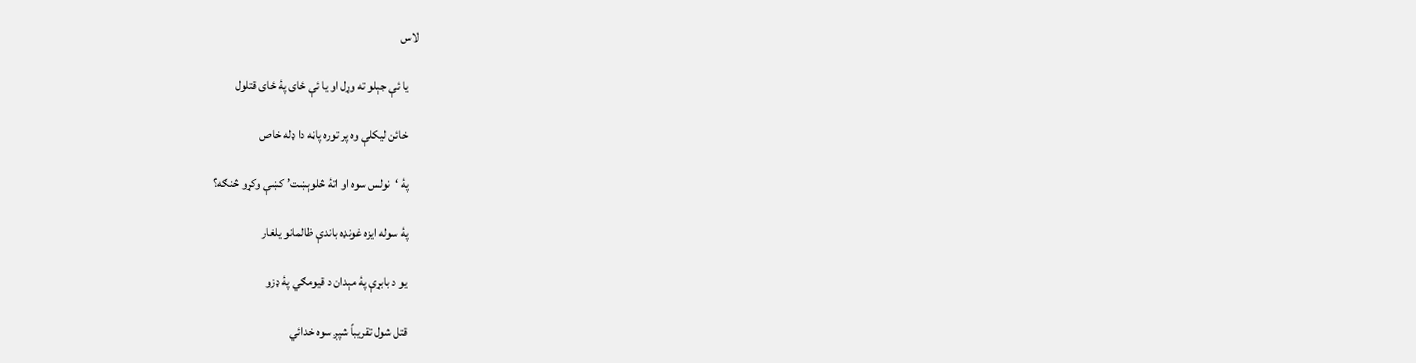لاس

    يا ئې جېلو ته وړل او يا ئې ځای پۀ ځای قتلول

    خائن ليکلې وه پر توره پاڼه دا ډله خاص

    پۀ ‘نولس سوه او اتۀ څلوېښت’ کښې وکړو څنګه؟

    پۀ سوله ايزه غونډه باندې ظالمانو يلغار

    يو د بابړې پۀ مېدان د قيومګي پۀ ډزو

    قتل شول تقريباً شپږ سوه خدائي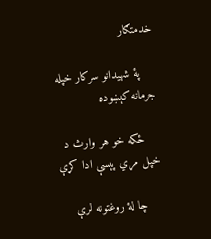خدمتګار

    پۀ شهيدانو سرکار خپله جرمانه کېښوده

    ځکه خو هر وارث د خپل مړي پېسې ادا کړې

    چا لۀ روغتونه لرې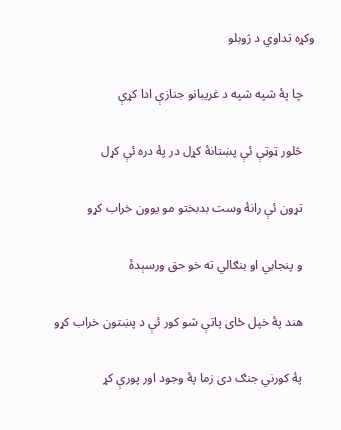وکړه تداوي د ژوبلو

    چا پۀ شپه شپه د غريبانو جنازې ادا کړې

    څلور ټوټې ئې پښتانۀ کړل در پۀ دره ئې کړل

    تړون ئې رانۀ وست بدبختو مو يوون خراب کړو

    و پنجابي او بنګالي ته خو حق ورسېدۀ

    هند پۀ خپل ځای پاتې شو کور ئې د پښتون خراب کړو

    پۀ کورني جنګ دی زما پۀ وجود اور پورې کړ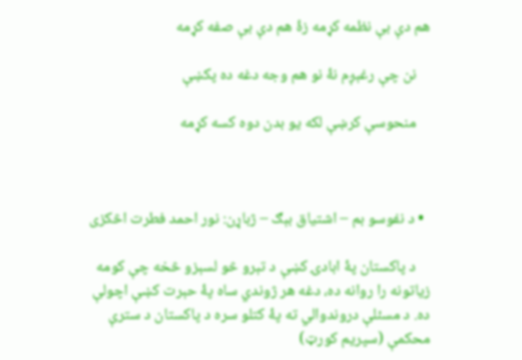هم دې بې نظمه کړمه زۀ هم دې بې صفه کړمه

    نن چې رغېږم نۀ نو هم وجه دغه ده پکښې

    منحوسې کرښې لکه يو بدن دوه کسه کړمه



  • د نفوسو بم – اشتیاق بېګ – ژباړن: نور احمد فطرت اڅکزی

    د پاکستان پۀ ابادۍ کښې د تېرو څو لسېزو څخه چې کومه زياتونه را روانه ده، دغه هر ژوندي ساه پۀ حېرت کښې اچولې ده. د مسئلې دروندوالي ته پۀ کتلو سره د پاکستان د سترې محکمې (سپريم کورټ)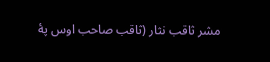مشر ثاقب نثار (ثاقب صاحب اوس پۀ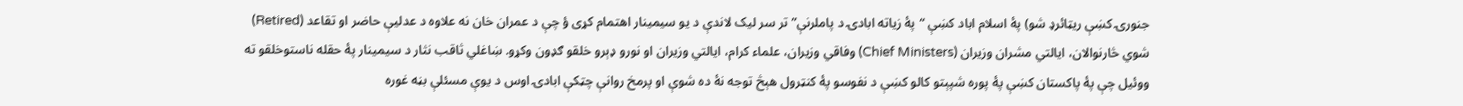جنورۍ کښې ريټائرډ شو) پۀ اسلام اباد کښې “پۀ زياته ابادۍ د پاملرنې” تر سر ليک لاندې د يو سيمينار اهتمام کړی ؤ چې د عمران خان نه علاوه د عدليې حاضر او تقاعد (Retired) شوي څارنوالان، ايالتي مشران وزيران (Chief Ministers) وفاقي وزيران، علماء کرام، ايالتي وزيران او نورو ډېرو خلقو ګډون وکړو. ښاغلي ثاقب نثار د سيمينار پۀ حقله ناستوخلقو ته ووئيل چې پۀ پاکستان کښې پۀ پوره شپېتو کالو کښې د نفوسو پۀ کنټرول هېڅ توجه نۀ ده شوې او پرمخ روانې چټکې ابادۍ اوس د يوې مسئلې بڼه غوره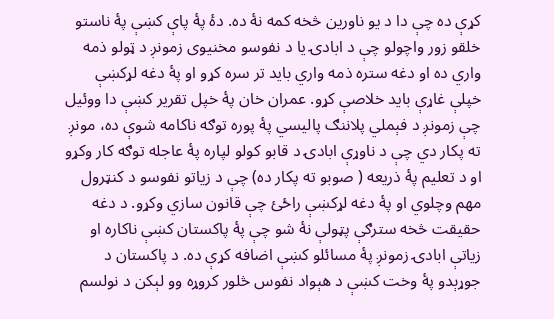کړې ده چې دا د يو ناورين څخه کمه نۀ ده. دۀ پۀ پاې کښې پۀ ناستو خلقو زور واچولو چې د ابادۍ يا د نفوسو مخنيوی زمونږ د ټولو ذمه واري ده او دغه ستره ذمه واري بايد تر سره کړو او پۀ دغه لړکښې خپلې غاړې بايد خلاصې کړو. عمران خان پۀ خپل تقرير کښې دا ووئيل چې زمونږ د فېملي پلاننګ پاليسي پۀ پوره توګه ناکامه شوې ده، مونږ ته پکار دي چې د ناوړې ابادۍ د قابو کولو لپاره پۀ عاجله توګه کار وکړو او د تعليم پۀ ذريعه ( صوبو ته پکار ده) چې د زياتو نفوسو د کنټرول مهم وچلوي او پۀ دغه لړکښې راځئ چې قانون سازي وکړو. د دغه حقيقت څخه سترګې پټولې نۀ شو چې پۀ پاکستان کښې ناکاره او زياتې ابادۍ زمونږ پۀ مسائلو کښې اضافه کړې ده. د پاکستان د جوړېدو پۀ وخت کښې د هېواد نفوس څلور کروړه وو لېکن د نولسم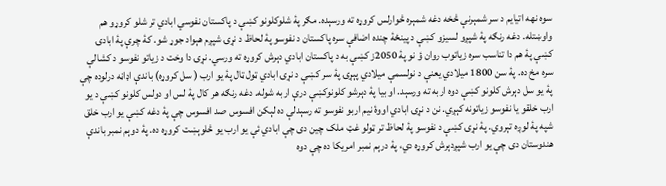سوه نهه اتيايم د سر شمېرنې څخه دغه شمېره څوارلس کروړه ته ورسېده. مګر پۀ شلوکلونو کښې د پاکستان نفوسي ابادي تر شلو کروړو هم واوښتله. دغه رنګه پۀ شپږو لسيزو کښې د پينځۀ چنده اضافې سره پاکستان د نفوسو پۀ لحاظ د نړۍ شپږم هېواد جوړ شو. کۀ چرې پۀ ابادۍ کښې پۀ هم دا تناسب سره زياتوب روان ؤ نو پۀ 2050ز کښې به د پاکستان ابادي دېرش کروړه ته ورسي. نړۍ دا وخت د زياتو نفوسو د کشالې سره مخ ده. پۀ سن 1800 ميلادي يعنې د نولسمې ميلادي پېړۍ پۀ سر کښې د نړۍ ابادي ټول ټال پۀ يو ارب ( سل کروړه) باندې اډاڼه درلوده چې پۀ يو سل دېرش کلونو کښې دوه اربه ته ورسېد. او بيا پۀ دېرشو کلونوکښې درې اربه شوله. دغه رنګه هر کال پۀ لس او دولس کلونو کښې د يو ارب خلقو يا نفوسو زياتونه کېږي. نن د نړۍ ابادي اووۀ نيم اربو نفوسو ته رسېدلې ده لېکن افسوس صد افسوس چې پۀ دغه کښې يو ارب خلق شپه پۀ لوږه تېروي. پۀ نړۍ کښې د نفوسو پۀ لحاظ تر ټولو غټ ملک چين دی چې ابادي ئې يو ارب يو څلوېښت کروړه ده. پۀ دوېم نمبر باندې هندوستان دی چې يو ارب شپږدېرش کروړه دي، پۀ درېم نمبر امريکا ده چې دوه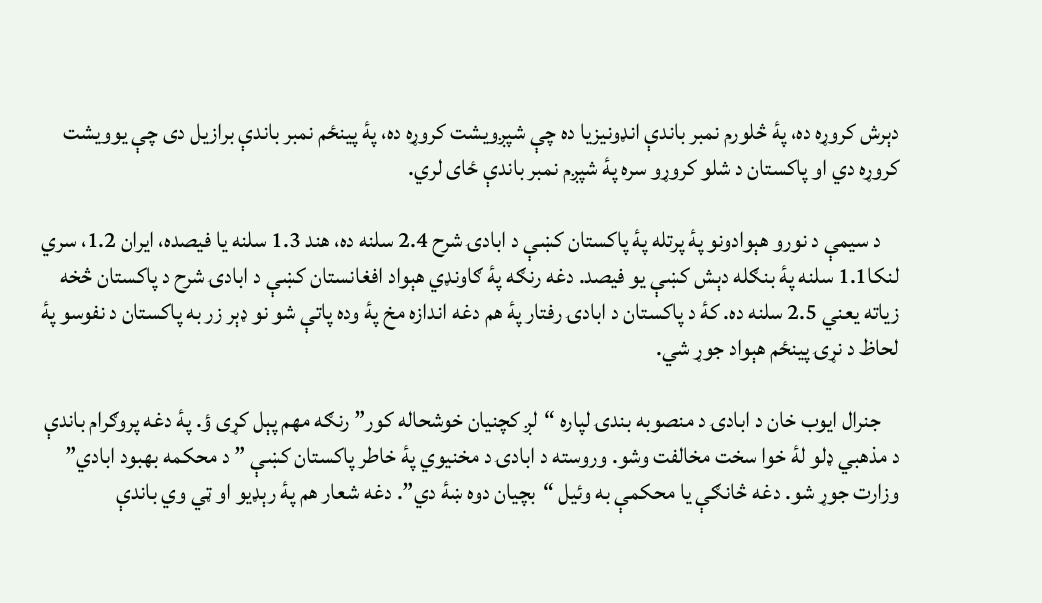دېرش کروړه ده، پۀ څلورم نمبر باندې انډونيزيا ده چې شپږويشت کروړه ده، پۀ پينځم نمبر باندې برازيل دی چې يوويشت کروړه دي او پاکستان د شلو کروړو سره پۀ شپږم نمبر باندې ځای لري.

    د سيمې د نورو هېوادونو پۀ پرتله پۀ پاکستان کښې د ابادۍ شرح 2.4 سلنه ده، هند 1.3 سلنه يا فيصده، ايران 1.2، سري لنکا1.1 سلنه پۀ بنګله دېش کښې يو فيصد. دغه رنګه پۀ ګاونډي هېواد افغانستان کښې د ابادۍ شرح د پاکستان څخه زياته يعني 2.5 سلنه ده. کۀ د پاکستان د ابادۍ رفتار پۀ هم دغه اندازه مخ پۀ وده پاتې شو نو ډېر زر به پاکستان د نفوسو پۀ لحاظ د نړۍ پينځم هېواد جوړ شي.

    جنرال ايوب خان د ابادۍ د منصوبه بندۍ لپاره “لږ کچنيان خوشحاله کور” رنګه مهم پېل کړی ؤ. پۀ دغه پروګرام باندې د مذهبي ډلو لۀ خوا سخت مخالفت وشو. وروسته د ابادۍ د مخنيوي پۀ خاطر پاکستان کښې ” د محکمه بهبود ابادي” وزارت جوړ شو. دغه څانګې يا محکمې به وئيل “بچيان دوه ښۀ دي”. دغه شعار هم پۀ رېډيو او ټي وي باندې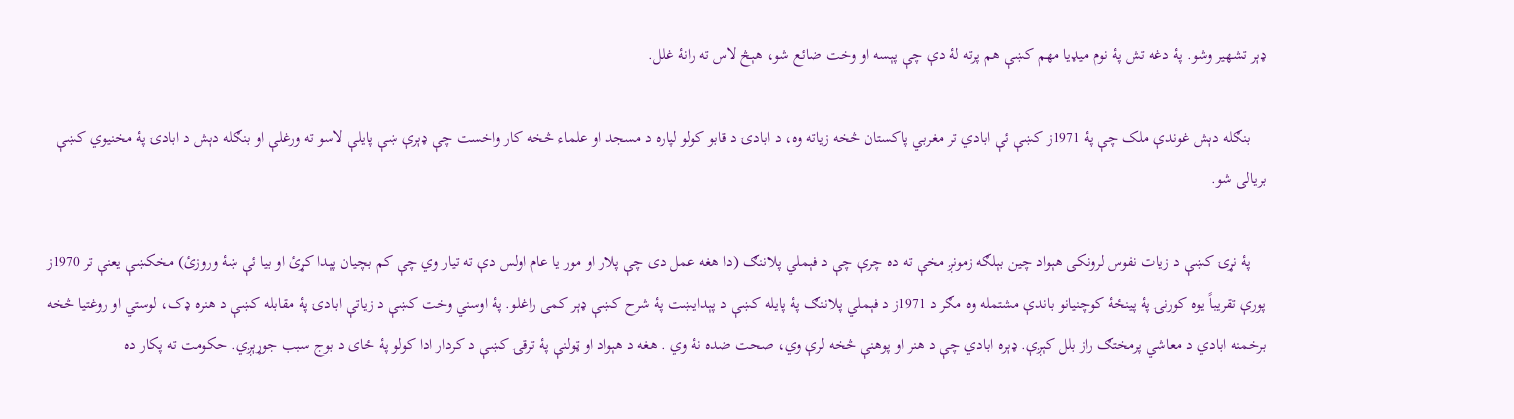ډېر تشهير وشو. پۀ دغه تش پۀ نوم ميډيا مهم کښې هم پرته لۀ دې چې پېسه او وخت ضائع شو، هېڅ لاس ته رانۀ غلل.

    بنګله دېش غوندې ملک چې پۀ 1971ز کښې ئې ابادي تر مغربي پاکستان څخه زياته وه، د ابادۍ د قابو کولو لپاره د مسجد او علماء څخه کار واخست چې ډېرې ښې پايلې لاسو ته ورغلې او بنګله دېش د ابادۍ پۀ مخنيوي کښې بريالی شو.

    پۀ نړۍ کښې د زيات نفوس لرونکی هېواد چين بېلګه زمونږ مخې ته ده چرې چې د فېملي پلاننګ (دا هغه عمل دی چې پلار او مور يا عام اولس دې ته تيار وي چې کم بچيان پېدا کړئ او بيا ئې ښۀ وروزئ) مخکښې يعنې تر 1970ز پورې تقريباً يوه کورنۍ پۀ پينځۀ کوچنيانو باندې مشتمله وه مګر د 1971ز د فېملي پلاننګ پۀ پايله کښې د پېدايښت پۀ شرح کښې ډېر کمی راغلو. پۀ اوسني وخت کښې د زياتې ابادۍ پۀ مقابله کښې د هنره ډک، لوستي او روغتيا څخه برخمنه ابادي د معاشي پرمختګ راز بلل کېږې. ډېره ابادي چې د هنر او پوهنې څخه لرې وي، صحت ضده نۀ وي . هغه د هېواد او ټولنې پۀ ترقۍ کښې د کردار ادا کولو پۀ ځای د بوج سبب جوړېږي. حکومت ته پکار ده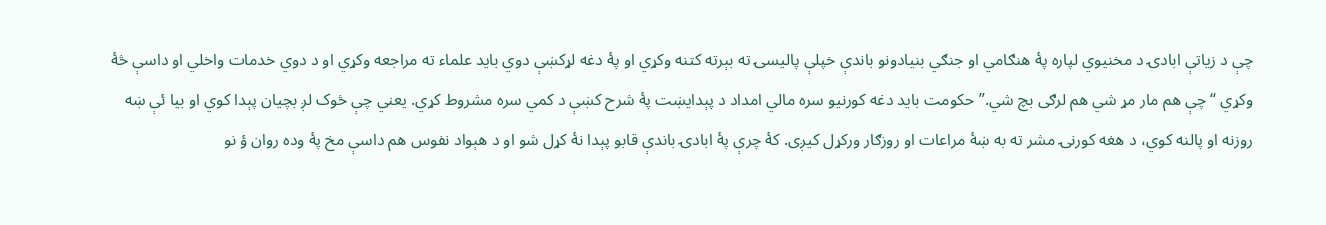چې د زياتې ابادۍ د مخنيوي لپاره پۀ هنګامي او جنګي بنيادونو باندې خپلې پاليسۍ ته بېرته کتنه وکړي او پۀ دغه لړکښې دوي بايد علماء ته مراجعه وکړي او د دوي خدمات واخلي او داسې څۀ وکړي “چې هم مار مړ شي هم لرګی بچ شي.” حکومت بايد دغه کورنيو سره مالي امداد د پېدايښت پۀ شرح کښې د کمي سره مشروط کړي. يعني چې څوک لږ بچيان پېدا کوي او بيا ئې ښه روزنه او پالنه کوي، د هغه کورنۍ مشر ته به ښۀ مراعات او روزګار ورکړل کيږى. کۀ چرې پۀ ابادۍ باندې قابو پېدا نۀ کړل شو او د هېواد نفوس هم داسې مخ پۀ وده روان ؤ نو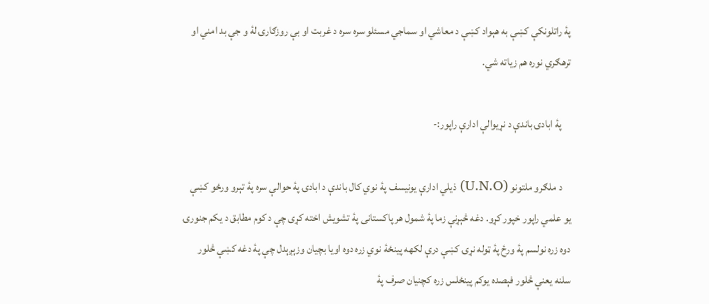پۀ راتلونکې کښې به هېواد کښې د معاشي او سماجي مسئلو سره سره د غربت او بې روزګارۍ لۀ و جې بد امني او ترهګري نوره هم زياته شي.

    پۀ ابادۍ باندې د نړيوالې ادارې راپور:-

    د ملګرو ملتونو (U.N.O) ذيلي ادارې يونيسف پۀ نوي کال باندې د ابادۍ پۀ حوالې سره پۀ تېرو ورځو کښې يو علمي راپور خپور کړو. دغه څېړنې زما پۀ شمول هر پاکستانی پۀ تشويش اخته کړی چې د کوم مطابق د يکم جنورۍ دوه زره نولسم پۀ ورځ پۀ ټوله نړۍ کښې درې لکهه پينځۀ نوي زره دوه اويا بچيان وزېږېدل چې پۀ دغه کښې څلور سلنه يعنې څلور فېصده يوکم پينځلس زره کچنيان صرف پۀ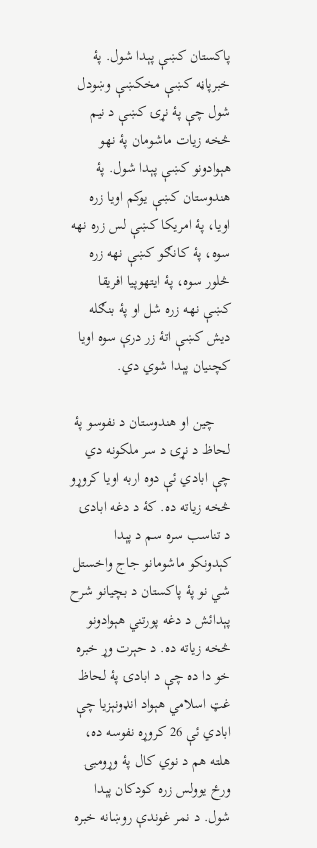پاکستان کښې پېدا شول. پۀ خبرپاڼه کښې مخکښې وښودل شول چې پۀ نړۍ کښې د نيم څخه زيات ماشومان پۀ نهو هېوادونو کښې پېدا شول. پۀ هندوستان کښې يوکم اويا زره اويا، پۀ امريکا کښې لس زره نهه سوه، پۀ کانګو کښې نهه زره څلور سوه، پۀ ايتهوپيا افريقا کښې نهه زره شل او پۀ بنګله ديش کښې اتۀ زر درې سوه اويا کچنيان پېدا شوي دي.

    چين او هندوستان د نفوسو پۀ لحاظ د نړۍ د سر ملکونه دي چې ابادي ئې دوه اربه اويا کروړو څخه زياته ده. کۀ د دغه ابادۍ د تناسب سره سم د پېدا کېدونکو ماشومانو جاج واخستل شي نو پۀ پاکستان د بچيانو شرح پېدائش د دغه پورتني هېوادونو څخه زياته ده. د حېرت وړ خبره خو دا ده چې د ابادۍ پۀ لحاظ غټ اسلامي هېواد انډونېزيا چې ابادي ئې 26 کروړه نفوسه ده، هلته هم د نوي کال پۀ وړومبۍ ورځ يوولس زره کودکان پېدا شول. د نمر غوندې روښانه خبره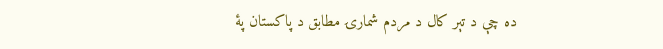ده چې د تېر کال د مردم شمارۍ مطابق د پاکستان پۀ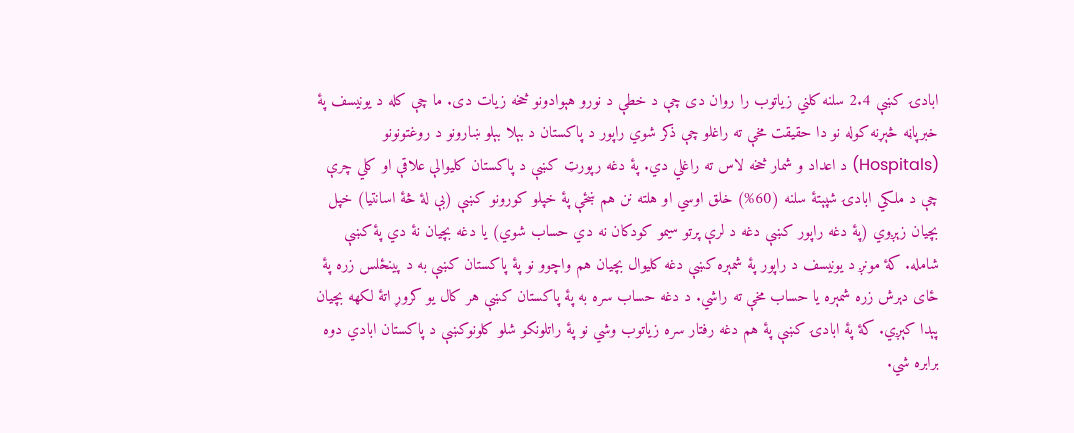ابادۍ کښې 2.4 سلنه کلني زياتوب را روان دی چې د خطې د نورو هېوادونو څخه زيات دی. ما چې کله د يونيسف پۀ خبرپاڼه څېړنه کوله نو دا حقيقت مخې ته راغلو چې ذکر شوي راپور د پاکستان د بېلا بېلو ښارونو د روغتونونو (Hospitals) د اعداد و شمار څخه لاس ته راغلي دي. پۀ دغه رپورټ کښې د پاکستان کليوالې علاقې او کلي چرې چې د ملکي ابادۍ شپېتۀ سلنه (60%) خلق اوسي او هلته نن هم ښځې پۀ خپلو کورونو کښې (بې لۀ څۀ اسانتيا) خپل بچيان زېږوي (پۀ دغه راپور کښې دغه د لرې پرتو سيمو کودکان نه دي حساب شوي) يا دغه بچيان نۀ دي پۀ کښې شامله. کۀ مونږ د يونيسف د راپور پۀ شمېره کښې دغه کليوال بچيان هم واچوو نو پۀ پاکستان کښې به د پينځلس زره پۀ ځای دېرش زره شمېره يا حساب مخې ته راشي. د دغه حساب سره به پۀ پاکستان کښې هر کال يو کروړ اتۀ لکهه بچيان پېدا کېږي. کۀ پۀ ابادۍ کښې پۀ هم دغه رفتار سره زياتوب وشي نو پۀ راتلونکو شلو کلونوکښې د پاکستان ابادي دوه برابره شي.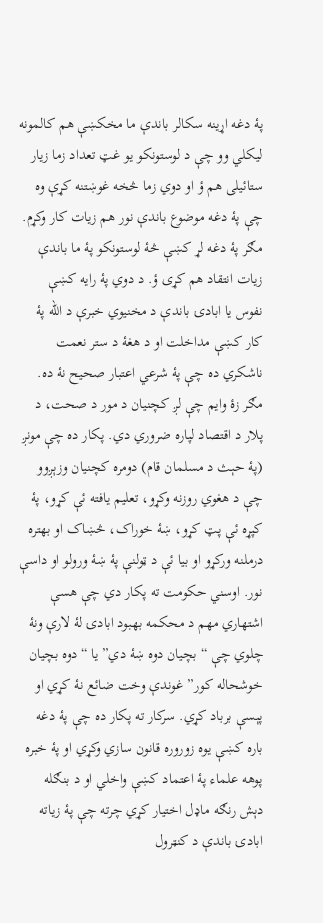پۀ دغه اړينه سکالر باندې ما مخکښې هم کالمونه ليکلي وو چې د لوستونکو يو غټ تعداد زما زيار ستائيلی هم ؤ او دوي زما څخه غوښتنه کړې وه چې پۀ دغه موضوع باندې نور هم زيات کار وکړم. مګر پۀ دغه لړ کښې څۀ لوستونکو پۀ ما باندې زيات انتقاد هم کړی ؤ. د دوي پۀ رايه کښې نفوس يا ابادۍ باندې د مخنيوي خبرې د الله پۀ کار کښې مداخلت او د هغۀ د ستر نعمت ناشکري ده چې پۀ شرعي اعتبار صحيح نۀ ده. مګر زۀ وايم چې لږ کچنيان د مور د صحت، د پلار د اقتصاد لپاره ضروري دي. پکار ده چې مونږ (پۀ حېث د مسلمان قام) دومره کچنيان وزېږوو چې د هغوي روزنه وکړو، تعليم يافته ئې کړو، پۀ کپړه ئې پټ کړو، ښۀ خوراک، څښاک او بهتره درملنه ورکړو او بيا ئې د ټولنې پۀ ښۀ ورولو او داسې نور. اوسني حکومت ته پکار دي چې هسې اشتهاري مهم د محکمه بهبود ابادۍ لۀ لارې ونۀ چلوي چې “بچيان دوه ښۀ دي” يا “دوه بچيان خوشحاله کور” غوندې وخت ضائع نۀ کړي او پېسې برباد کړي. سرکار ته پکار ده چې پۀ دغه باره کښې يوه زوروره قانون سازي وکړي او پۀ خبره پوهه علماء پۀ اعتماد کښې واخلي او د بنګله دېش رنګه ماډل اختيار کړي چرته چې پۀ زياته ابادۍ باندې د کنټرول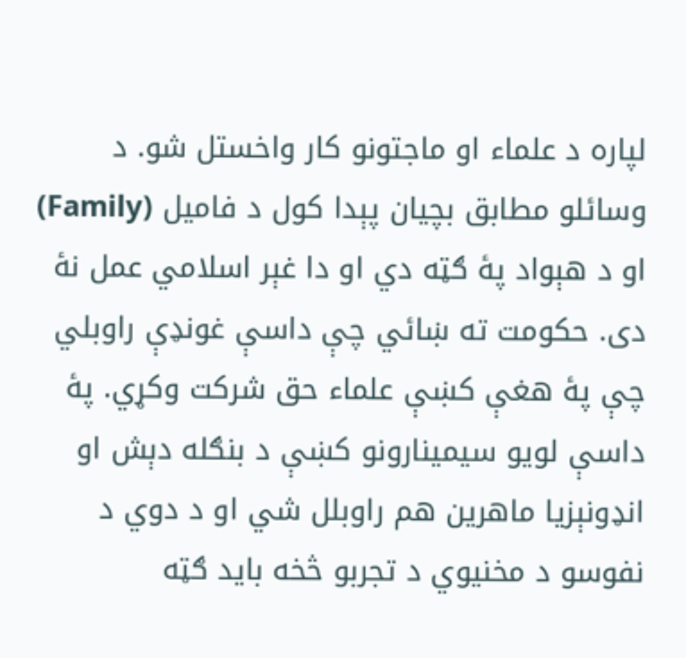لپاره د علماء او ماجتونو کار واخستل شو. د وسائلو مطابق بچيان پېدا کول د فاميل (Family) او د هېواد پۀ ګټه دي او دا غېر اسلامي عمل نۀ دی. حکومت ته ښائي چې داسې غونډې راوبلي چې پۀ هغې کښې علماء حق شرکت وکړي. پۀ داسې لويو سيمينارونو کښې د بنګله دېش او انډونېزيا ماهرين هم راوبلل شي او د دوي د نفوسو د مخنيوي د تجربو څخه بايد ګټه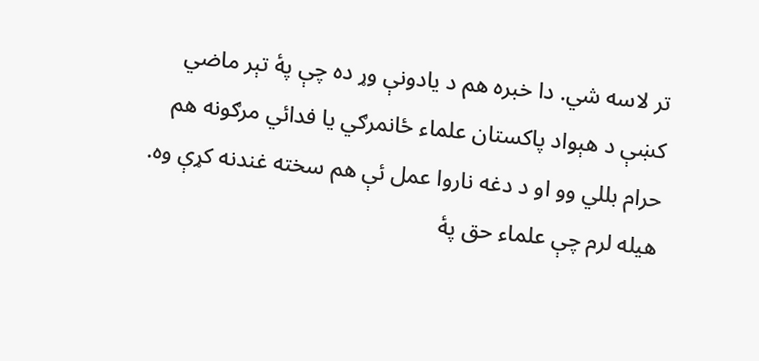تر لاسه شي. دا خبره هم د يادونې وړ ده چې پۀ تېر ماضي کښې د هېواد پاکستان علماء ځانمرګي يا فدائي مرګونه هم حرام بللي وو او د دغه ناروا عمل ئې هم سخته غندنه کړې وه. هيله لرم چې علماء حق پۀ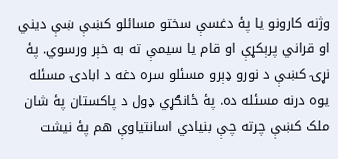وژنه کارونو يا پۀ دغسې سختو مسائلو کښې ښې ديني او قراني پرېکړې او قام يا سيمې ته به خېر ورسوي. پۀ نړۍ کښې د نورو ډېرو مسئلو سره دغه د ابادۍ مسئله يوه درنه مسئله ده. پۀ ځانګړي ډول د پاکستان پۀ شان ملک کښې چرته چې بنيادي اسانتياوې هم پۀ نيشت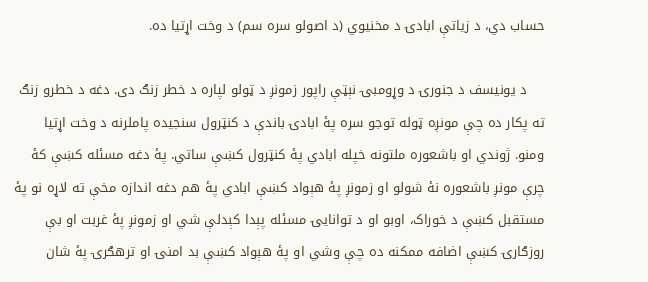حساب دي، د زياتې ابادۍ د مخنيوي (د اصولو سره سم) د وخت اړتيا ده.

    د يونيسف د جنورۍ د وړومبۍ نېټې راپور زمونږ د ټولو لپاره د خطر زنګ دی. دغه د خطرو زنګ ته پکار ده چې مونږه ټوله توجو سره پۀ ابادۍ باندې د کنټرول سنجيده پاملرنه د وخت اړتيا ومنو. ژوندي او باشعوره ملتونه خپله ابادي پۀ کنټرول کښې ساتي. پۀ دغه مسئله کښې کۀ چرې مونږ باشعوره نۀ شولو او زمونږ پۀ هېواد کښې ابادي پۀ هم دغه اندازه مخې ته لاړه نو پۀ مستقبل کښې د خوراک، اوبو او د توانايۍ مسئله پېدا کېدلې شي او زمونږ پۀ غربت او بې روزګارۍ کښې اضافه ممکنه ده چې وشي او پۀ هېواد کښې بد امنۍ او ترهګرۍ پۀ شان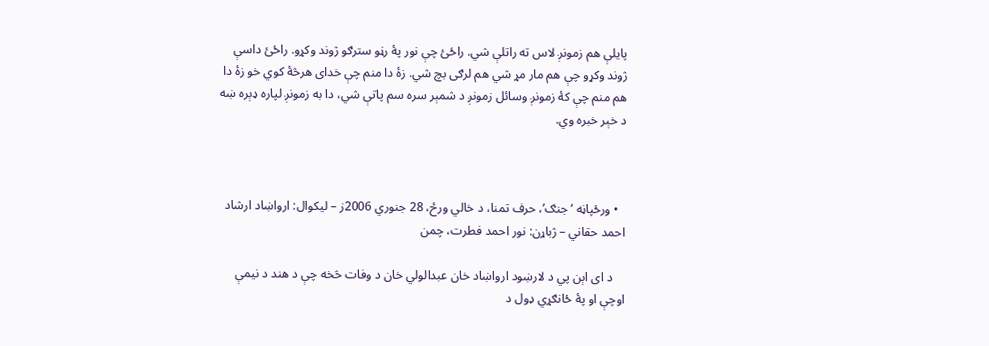پايلې هم زمونږ لاس ته راتلې شي. راځئ چې نور پۀ رڼو سترګو ژوند وکړو. راځئ داسې ژوند وکړو چې هم مار مړ شي هم لرګی بچ شي. زۀ دا منم چې خدای هرڅۀ کوي خو زۀ دا هم منم چې کۀ زمونږ وسائل زمونږ د شمېر سره سم پاتې شي، دا به زمونږ لپاره ډېره ښه د خېر خبره وي.



  • ورځپاڼه ‘جنګ’، حرف تمنا، د خالي ورځ، 28 جنوري 2006ز – ليکوال: ارواښاد ارشاد احمد حقاني – ژباړن: نور احمد فطرت، چمن

    د ای اېن پي د لارښود ارواښاد خان عبدالولي خان د وفات څخه چې د هند د نيمې اوچې او پۀ ځانګړي ډول د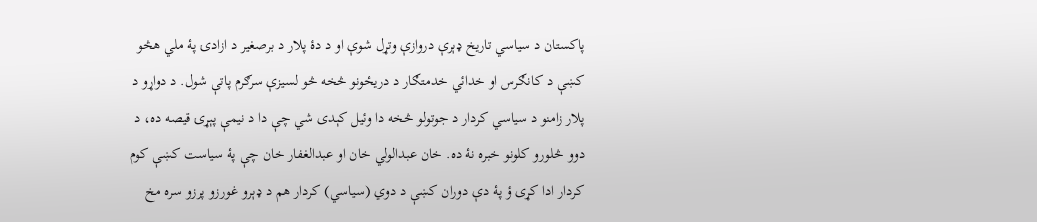پاکستان د سياسي تاريخ ډېرې دروازې وتړل شوې او د دۀ پلار د برصغير د ازادۍ پۀ ملي هڅو کښې د کانګرس او خدائي خدمتګار د دريځونو څخه څو لسیزې سرګرم پاتې شول. د دواړو د پلار زامنو د سياسي کردار د جوتولو څخه دا وئيل کېدی شي چې دا د نيمې پېړۍ قيصه ده، د دوو څلورو کلونو خبره نۀ ده. خان عبدالولي خان او عبدالغفار خان چې پۀ سياست کښې کوم کردار ادا کړی ؤ پۀ دې دوران کښې د دوي (سياسي) کردار هم د ډېرو غورزو پرزو سره مخ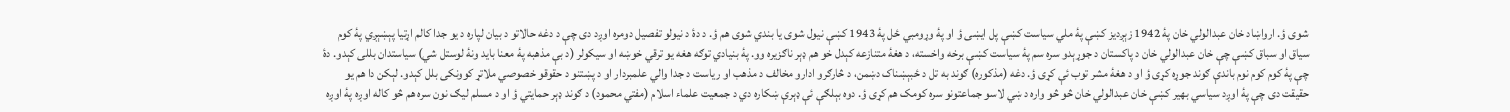شوی ؤ. ارواښاد خان عبدالولي خان پۀ 1942 زېږديز کښې پۀ ملي سياست کښې پل ايښی ؤ او پۀ وړومبي ځل پۀ 1943 کښې نيول شوی يا بندي شوی هم ؤ. د دۀ د نيولو تفصيل دومره اوږد دی چې د دغه حالاتو د بيان لپاره د يو جدا کالم اړتيا پېښېږي پۀ کوم سياق او سباق کښې چې خان عبدالولي خان د پاکستان د جوړېدو سره سم پۀ سياست کښې برخه واخسته، د هغۀ متنازعه کېدل خو هم ډېر ناګزيره وو. پۀ بنيادي توګه هغه يو ترقي خوښه او سيکولر (د بې مذهبه پۀ معنا بايد ونۀ لوستل شي) سياستدان بللی کېدو. دۀ چې پۀ کوم کوم نوم باندې ګوند جوړه کړی ؤ او د هغۀ مشر توب ئې کړی ؤ. دغه (مذکوره) ګوند به تل د ځبېښناک دښمن، د څارګرو ادارو مخالف د مذهب او رياست د جدا والي علمبردار او د پښتنو د حقوقو خصوصي ملاتړ کوونکی بلل کېدو. لېکن دا هم يو حقيقت دی چې پۀ اوږد سياسي بهير کښې خان عبدالولي خان څو څو واره د ښي لاسو جماعتونو سره کومک هم کړی ؤ. دوه بېلګې ئې ډېرې ښکاره دي د جمعيت علماء اسلام (مفتي محمود) د ګوند ډېر حمايتي ؤ او د مسلم ليګ نون سره هم څو کاله اوږه پۀ اوږه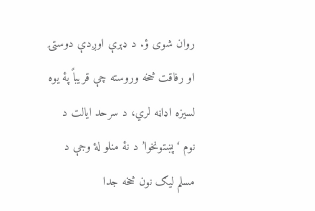روان شوی ؤ. د ډېرې اوږدې دوستۍ او رفاقت څخه وروسته چې قريباً پۀ يوه لسيزه اډاڼه لري، د سرحد ايالت د نوم ‘پښتونخوا’ د نۀ منلو لۀ وجې د مسلم ليګ نون څخه جدا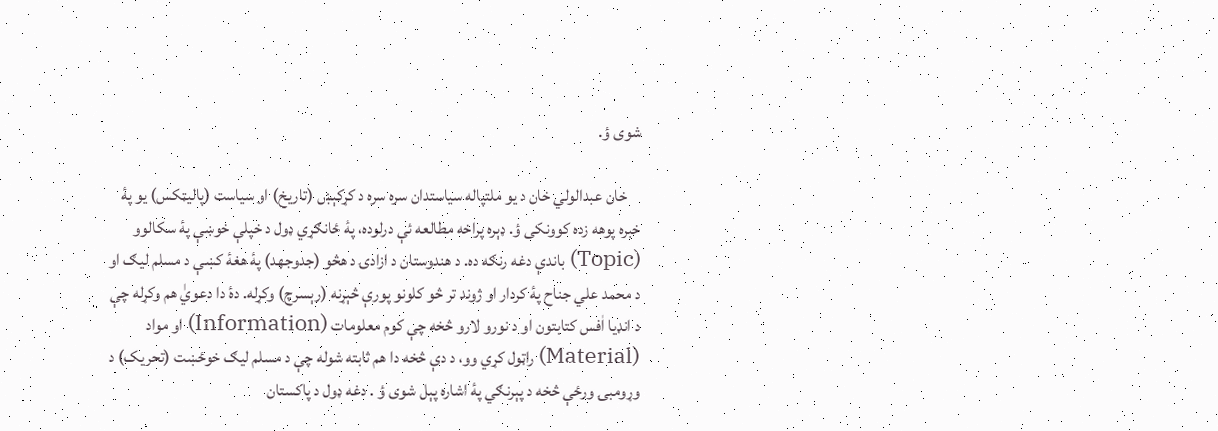شوی ؤ.

    خان عبدالولي خان د يو ملتپاله سياستدان سره سره د کړکېښ (تاريخ) او سياست (پاليټکس) يو پۀ خبره پوهه زده کوونکی ؤ. ډېره پراخه مطالعه ئې درلوده، پۀ ځانګړي ډول د خپلې خوښې پۀ سکالوو (Topic) باندې دغه رنګه ده. د هندوستان د ازادۍ د هڅو (جدوجهد) پۀ هغۀ کښې د مسلم ليګ او د محمد علي جناح پۀ کردار او ژوند تر څو کلونو پورې څېړنه (رېسرچ) وکړله. دۀ دا دعويٰ هم وکړله چې د انډيا اٰفس کتابتون او د نورو لارو څخه چې کوم معلومات (Information) او مواد (Material) راټول کړي وو، د دې څخه دا هم ثابته شوله چې د مسلم ليګ خوځښت (تحريک) د وړومبۍ ورځې څخه د پېرنګي پۀ اشاره پېل شوی ؤ . دغه ډول د پاکستان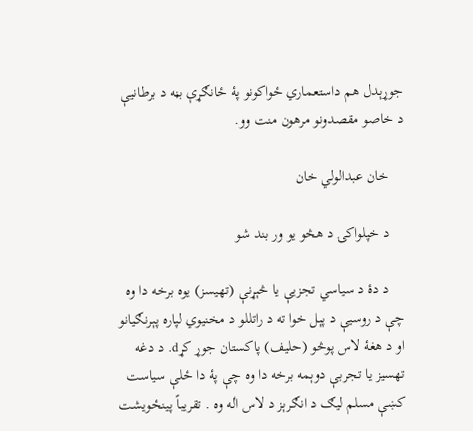جوړېدل هم داستعماري ځواکونو پۀ ځانګړې بڼه د برطانيې د خاصو مقصدونو مرهون منت وو.

    خان عبدالولي خان

    د خپلواکۍ د هڅو یو ور بند شو

    د دۀ د سياسي تجزيې يا څېړنې (تهيسز) يوه برخه دا وه چې د روسيې د پېل خوا ته د راتللو د مخنيوي لپاره پېرنګيانو او د هغۀ لاس پوڅو (حليف) پاکستان جوړ کړd. د دغه تهسيز يا تجربې دوېمه برخه دا وه چې پۀ دا ځلې سياست کښې مسلم ليګ د انګرېز د لاس اٰله وه . تقريباً پينځويشت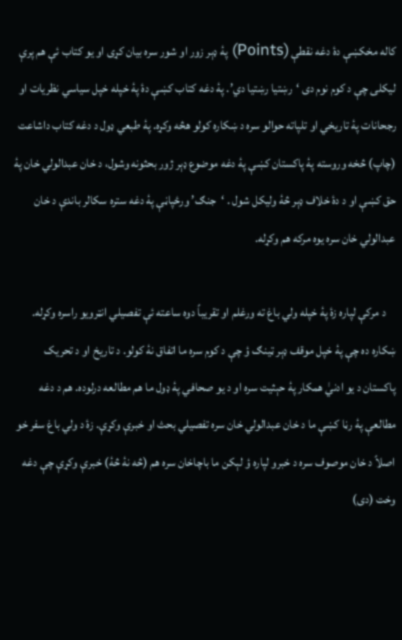کاله مخکښې دۀ دغه نقطې (Points) پۀ ډېر زور او شور سره بيان کړی او يو کتاب ئې هم پرې ليکلی چې د کوم نوم دی ‘رښتيا رښتيا دي’. پۀ دغه کتاب کښې دۀ پۀ خپله خپل سياسي نظريات او رجحانات پۀ تاريخي او تلپاته حوالو سره د ښکاره کولو هڅه وکړه. پۀ طبعي ډول د دغه کتاب داشاعت (چاپ) څخه وروسته پۀ پاکستان کښې پۀ دغه موضوع ډېر ژور بحثونه وشول، د خان عبدالولي خان پۀ حق کښې او د دۀ خلاف ډېر څۀ وليکل شول . ‘جنګ’ ورځپاڼې پۀ دغه ستره سکالر باندې د خان عبدالولي خان سره يوه مرکه هم وکړله.

    د مرکې لپاره زۀ پۀ خپله ولي باغ ته ورغلم او تقريباً دوه ساعته ئې تفصيلي انټرويو راسره وکړله. ښکاره ده چې پۀ خپل موقف ډېر ټينګ ؤ چې د کوم سره ما اتفاق نۀ کولو. د تاريخ او د تحريک پاکستان د يو ادنيٰ همکار پۀ حېثيت سره او د يو صحافي پۀ ډول ما هم مطالعه درلوده. هم د دغه مطالعې پۀ رڼا کښې ما د خان عبدالولي خان سره تفصيلي بحث او خبرې وکړې. زۀ د ولي باغ سفر خو اصلاً د خان موصوف سره د خبرو لپاره ؤ لېکن ما باچاخان سره هم (څه نۀ څۀ) خبرې وکړې چې دغه وخت (دی)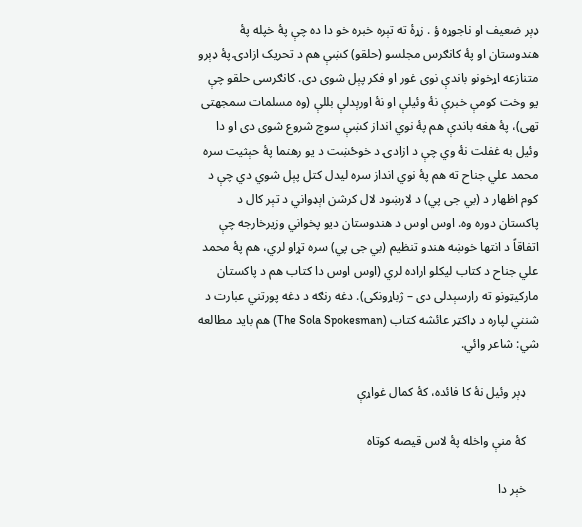ډېر ضعيف او ناجوړه ؤ . زړۀ ته تېره خبره خو دا ده چې پۀ خپله پۀ هندوستان او پۀ کانګرس مجلسو (حلقو) کښې هم د تحريک ازادۍ پۀ ډېرو متنازعه اړخونو باندې نوی غور او فکر پېل شوی دی. کانګرسى حلقو چې يو وخت کومې خبرې نۀ وئيلې او نۀ اورېدلې بللې (وه مسلمات سمجهتی تهی)، پۀ هغه باندې هم پۀ نوي انداز کښې سوچ شروع شوی دی او دا وئيل به غفلت نۀ وي چې د ازادۍ د خوځښت د يو رهنما پۀ حېثيت سره محمد علي جناح ته هم پۀ نوي انداز سره ليدل کتل پېل شوي دي چې د کوم اظهار د (بي جی پي) د لارښود لال کرشن اېډواني د تېر کال د پاکستان دوره وه. اوس اوس د هندوستان ديو پخواني وزيرخارجه چې اتفاقاً د انتها خوښه هندو تنظيم (بي جی پي) سره تړاو لري، هم پۀ محمد علي جناح د کتاب ليکلو اراده لري (اوس اوس دا کتاب هم د پاکستان مارکيټونو ته رارسېدلی دی – ژباړونکی). دغه رنګه د دغه پورتني عبارت د شنني لپاره د ډاکټر عائشه کتاب (The Sola Spokesman) هم بايد مطالعه شي: شاعر وائي.

    ډېر وئيل نۀ کا فائده، کۀ کمال غواړې

    کۀ منې واخله پۀ لاس قيصه کوتاه

    خېر دا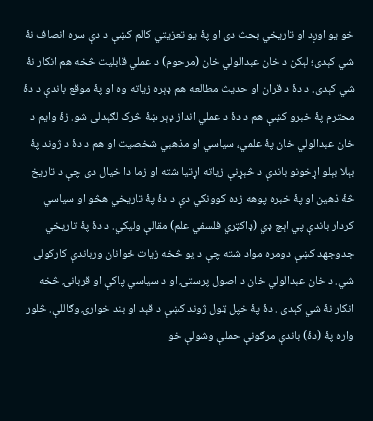خو يو اوږد او تاريخي بحث دی او پۀ يو تعزيتي کالم کښې د دې سره انصاف نۀ شي کېدی؛ لېکن د خان عبدالولي خان (مرحوم) د عملي قابليت څخه هم انکار نۀ شي کېدی. د دۀ د قران او حديث مطالعه هم ډېره زياته وه او پۀ موقع باندې د دۀ محترم پۀ خبرو کښې هم د دۀ د عملي انداز ډېر ښۀ څرک لګېدلی شو. زۀ وايم د خان عبدالولي خان پۀ علمي، سياسي او مذهبي شخصيت او هم د دۀ د ژوند پۀ بېلا بېلو اړخونو باندې د څېړنې زياته اړتيا شته او زما دا خيال دی چې د تاريخ څۀ ذهين او پۀ خبره پوهه زده کوونکي دې د دۀ پۀ تاريخي هڅو او سياسي کردار باندې پي اېچ ډي (ډاکټري فلسفي علم) مقالې وليکي. د دۀ پۀ تاريخي جدوجهد کښې دومره مواد شته چې د يو څخه زيات ځوانان ورباندې کارکولی شي. د خان عبدالولي خان د اصول پرستۍ او د سياسي پاکې او قربانۍ څخه انکار نۀ شي کېدی . دۀ پۀ خپل ټول ژوند کښې د قېد او بند خوارۍ وګاللې. څلور واره پۀ (دۀ) باندې مرګونې حملې وشولې خو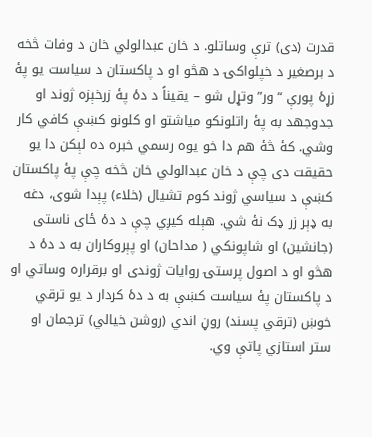قدرت (دی) ترې وساتلو. د خان عبدالولي خان د وفات څخه د برصغير د خپلواکۍ د هڅو او د پاکستان د سياست يو پۀ زړۀ پورې “ور” وتړل شو – يقيناً د دۀ پۀ زرخېزه ژوند او جدوجهد به پۀ راتلونکو مياشتو او کلونو کښې کافي کار وشي. کۀ څۀ هم دا خو يوه رسمي خبره ده لېکن دا يو حقيقت دی چې د خان عبدالولي خان څخه چې پۀ پاکستان کښې د سياسي ژوند کوم تشيال (خلاء) پېدا شوی، دغه به ډېر زر ډک نۀ شي. هېله کیږي چې د دۀ ځای ناستی (جانشين) او شاپونکي ( مداحان) او پېروکاران به د دۀ د هڅو او د اصول پرستۍ روايات ژوندی او برقراره وساتي او د پاکستان پۀ سياست کښې به د دۀ کردار د يو ترقي خوښ (ترقي پسند) روڼ اندي (روشن خيالي) ترجمان او ستر استازي پاتې وي.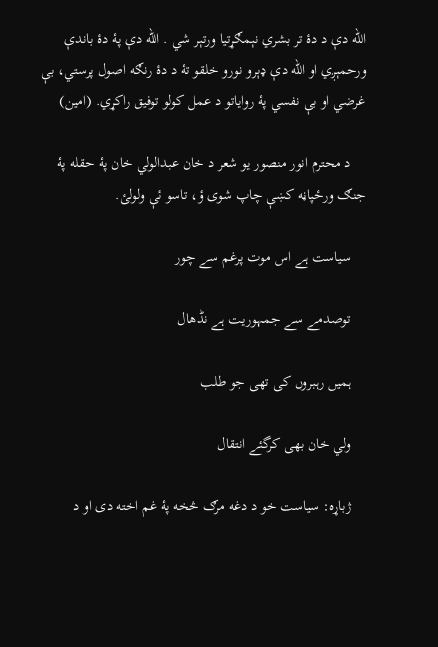الله دې د دۀ تر بشري نېمګړتيا ورتېر شي . الله دې پۀ دۀ باندې ورحمېږي او الله دې ډېرو نورو خلقو تۀ د دۀ رنګه اصول پرستي، بې غرضي او بې نفسي پۀ رواياتو د عمل کولو توفيق راکړي. (امين)

    د محترم انور منصور يو شعر د خان عبدالولي خان پۀ حقله پۀ جنګ ورځپاڼه کښې چاپ شوی ؤ، تاسو ئې ولولئ.

    سياست ہے اس موت پرغم سے چور

    توصدمے سے جمہوريت ہے نڈهال

    ہميں رہبروں کى تھی جو طلب

    ولي خان بھی کرگئے انتقال

    ژباړه: سياست خو د دغه مرګ څخه پۀ غم اخته دی او د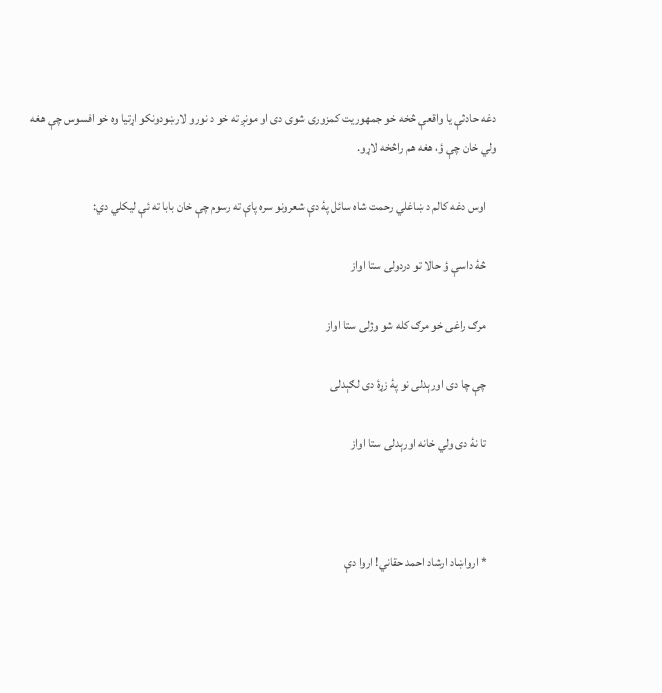دغه حادثې يا واقعې څخه خو جمهوريت کمزوری شوی دی او مونږ ته خو د نورو لارښودونکو اړتيا وه خو افسوس چې هغه ولي خان چې ؤ، هغه هم راڅخه لاړو.

    اوس دغه کالم د ښاغلي رحمت شاه سائل پۀ دې شعرونو سره پاې ته رسوم چې خان بابا ته ئې ليکلي دي:

    څۀ داسې ؤ حالا تو دردولی ستا اواز

    مرګ راغی خو مرګ کله شو وژلی ستا اواز

    چې چا دی اورېدلی نو پۀ زړۀ دی لګېدلی

    تا نۀ دی ولي خانه اورېدلی ستا اواز



    * ارواښاد ارشاد احمد حقاني! اروا دې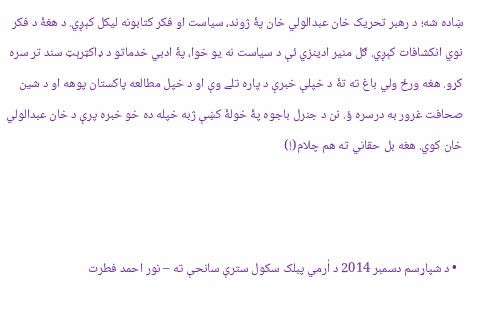ښاده شه؛ د رهبر تحريک خان عبدالولي خان پۀ ژوند، سياست او فکر کتابونه ليکل کېږي. د هغۀ د فکر نوي انکشافات کېږي. ګل منير ادينزي ئې د سياست نه يو خوا، پۀ ادبي خدماتو د ډاکټرېټ سند تر سره کړو. هغه ورځ ولي باغ ته تۀ د خپلې خبرې د پاره تلے وې او د خپل مطالعه پاکستان پوهه او د شين صحافت غرور به درسره ؤ. نن د جنرل باجوه پۀ خولۀ کښې ژبه خپله ده خو خبره پرې د خان عبدالولي خان کوي. هغه بل حقاني ته هم چلام(!)



  • د شپاړسم دسمبر 2014 د اٰرمي پبلک سکول سترې سانحې ته – نور احمد فطرت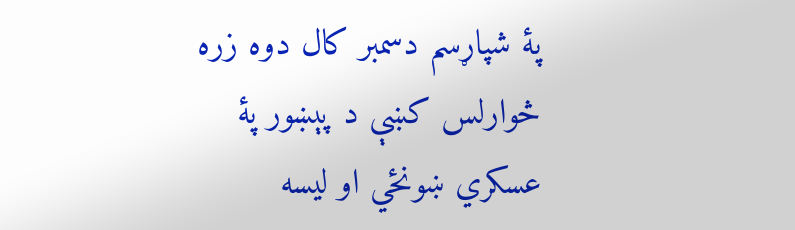پۀ شپاړسم دسمبر کال دوه زره څوارلس کښې د پېښور پۀ عسکري ښونځي او لیسه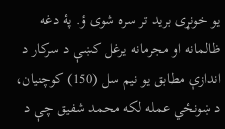یو خونړی برید تر سره شوی ؤ. پۀ دغه ظالمانه او مجرمانه یرغل کښې د سرکار د اندازې مطابق یو نیم سل (150) کوچنیان، د ښونځي عمله لکه محمد شفیق چې د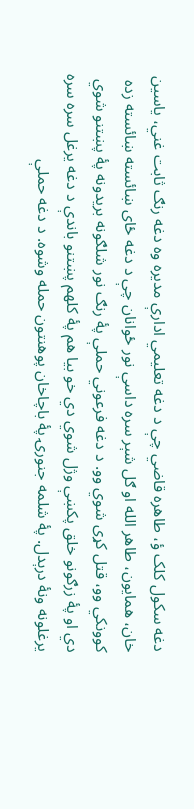دغه سکول کلک ؤ، طاهره قاضي چې د دغه تعلیمي ادارې مدیره وه دغه رنګ ثابت غني، یاسین خان، همایون، طاهر الله او ګل شېر سره داسې نور ځوانان چې د دغه ځای ښائسته ښائسته زده کوونکي وو، قتل کړی شوي وو. د دغه فرعوني حملې پۀ رنګ نور شلګونه بریدونه پۀ پښتنو شوي دي او پۀ زرګونو خلق پکښې وژل شوي دي خو بیا هم پۀ کلهم پښتنو باندې د دغه یرغل سره سره یرغلونه ونۀ درېدل. پۀ شلمه جنورۍ پۀ باچاخان پوهنتون حمله وشوه. د دغه حملې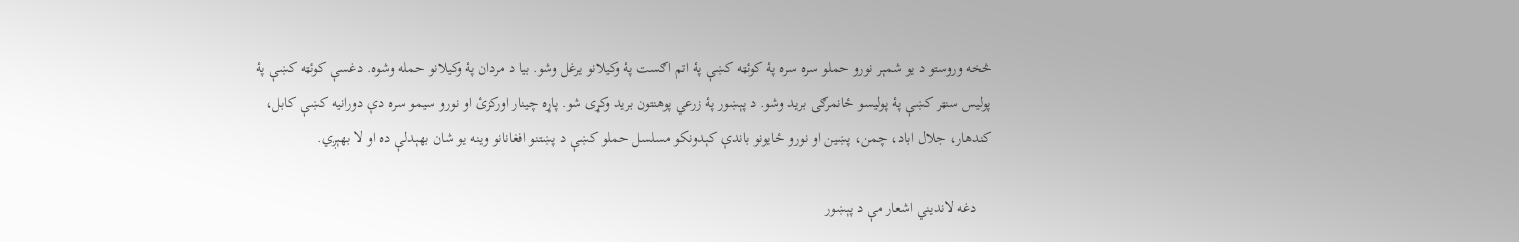څخه وروستو د یو شمېر نورو حملو سره سره پۀ کوئټه کښې پۀ اتم اګست پۀ وکیلانو یرغل وشو. بیا د مردان پۀ وکیلانو حمله وشوه. دغسې کوئټه کښې پۀ پولیس سنټر کښې پۀ پولیسو ځانمرګی برید وشو. د پېښور پۀ زرعي پوهنتون برید وکړی شو. پاړه چینار اورکزئ او نورو سیمو سره دې دورانیه کښې کابل، کندهار، جلال اباد، چمن، پښین او نورو ځایونو باندې کېدونکو مسلسل حملو کښې د پښتنو افغانانو وینه یو شان بهېدلې ده او لا بهېږي.

    دغه لاندیني اشعار مې د پېښور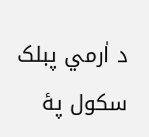د اٰرمي پبلک سکول پۀ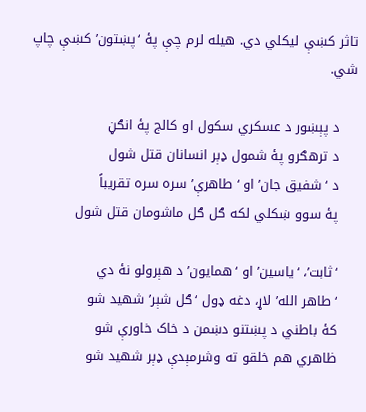تاثر کښې لیکلي دي. هیله لرم چې پۀ ‘پښتون’ کښې چاپ شي.

    د پېښور د عسکري سکول او کالج پۀ انګڼ
    د ترهګرو پۀ شمول ډېر انسانان قتل شول
    د ‘شفیق جان’ او ‘طاهرې’ سره سره تقریباً
    پۀ سوو ښکلي لکه ګل ګل ماشومان قتل شول

    ‘ثابت’، ‘یاسین’ او ‘همایون’ د هېرولو نۀ دي
    ‘طاهر الله’ لاړ، دغه ډول ‘ګل شېر’ شهید شو
    کۀ باطني د پښتنو دښمن د خاک خاورې شو
    ظاهري هم خلقو ته وشرمېدې ډېر شهید شو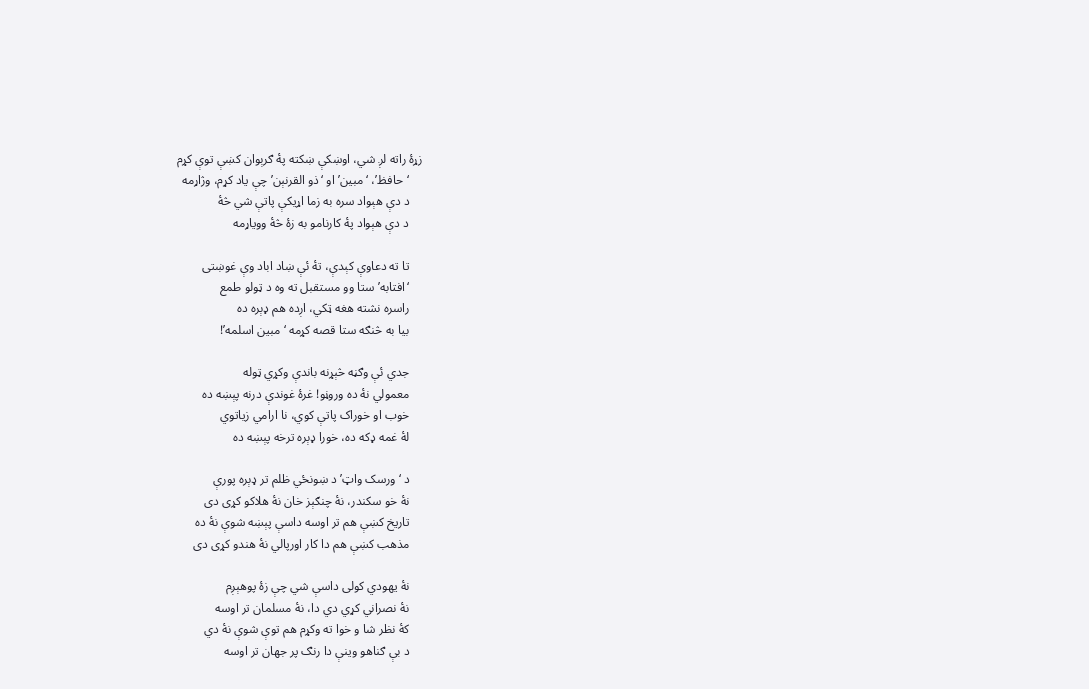زړۀ راته لږ شي، اوښکې ښکته پۀ ګرېوان کښې توې کړم
    ‘حافظ’، ‘مبین’ او ‘ذو القرنېن’ چې یاد کړم، وژاړمه
    د دې هېواد سره به زما اړیکې پاتې شي څۀ
    د دې هېواد پۀ کارنامو به زۀ څۀ وویاړمه

    تا ته دعاوې کېدې، تۀ ئې ښاد اباد وې غوښتی
    ‘افتابه’ ستا وو مستقبل ته وه د ټولو طمع
    راسره نشته هغه ټکي، اږده هم ډېره ده
    بیا به څنګه ستا قصه کړمه ‘مبین اسلمه’!

    جدي ئې وګڼه څېړنه باندې وکړي ټوله
    معمولي نۀ ده وروڼو! غرۀ غوندې درنه پېښه ده
    خوب او خوراک پاتې کوي، نا ارامي زیاتوي
    لۀ غمه ډکه ده، خورا ډېره ترخه پېښه ده

    د ‘ورسک واټ’ د ښونځي ظلم تر ډېره پورې
    نۀ خو سکندر، نۀ چنګېز خان نۀ هلاکو کړی دی
    تاریخ کښې هم تر اوسه داسې پېښه شوې نۀ ده
    مذهب کښې هم دا کار اورپالي نۀ هندو کړی دی

    نۀ یهودي کولی داسې شي چې زۀ پوهېږم
    نۀ نصراني کړي دي دا، نۀ مسلمان تر اوسه
    کۀ نظر شا و خوا ته وکړم هم توې شوې نۀ دي
    د بې ګناهو وینې دا رنګ پر جهان تر اوسه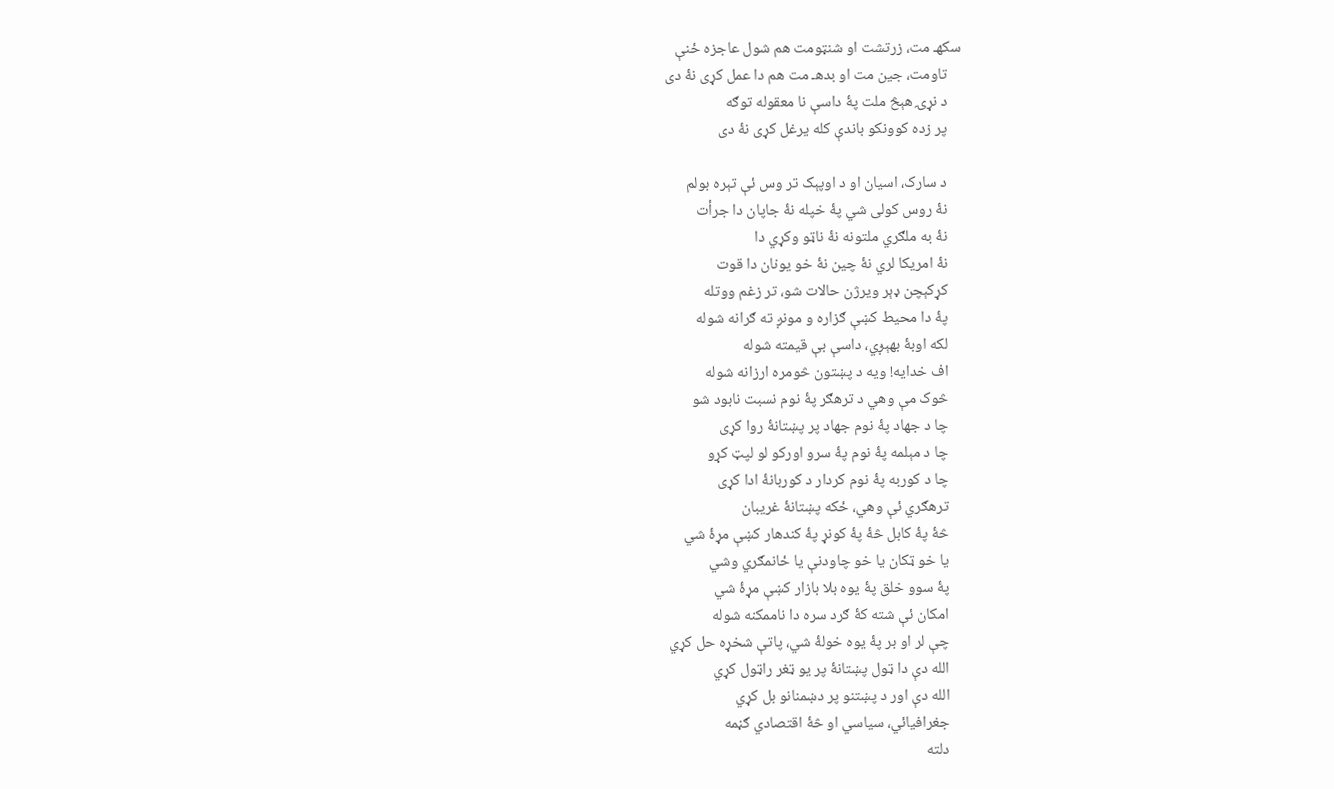سکهـ مت، زرتشت او شنټومت هم شول عاجزه ځنې
    تاومت، جین مت او بدهـ مت هم دا عمل کړی نۀ دی
    د نړۍ هېڅ ملت پۀ داسې نا معقوله توګه
    پر زده کوونکو باندې کله یرغل کړی نۀ دی

    د سارک، اسیان او د اوپېک تر وس ئې تېره بولم
    نۀ روس کولی شي پۀ خپله نۀ جاپان دا جرأت
    نۀ به ملګري ملتونه نۀ ناټو وکړي دا
    نۀ امریکا لري نۀ چین نۀ خو یونان دا قوت
    کړکېچن ډېر ویرژن حالات شو، تر زغم ووتله
    پۀ دا محیط کښې ګزاره و مونږ ته ګرانه شوله
    لکه اوبۀ بهېږي، داسې بې قیمته شوله
    اف خدایه! ویه د پښتون څومره ارزانه شوله
    څوک مې وهي د ترهګر پۀ نوم نسبت نابود شو
    چا د جهاد پۀ نوم جهاد پر پښتانۀ روا کړی
    چا د مېلمه پۀ نوم پۀ سرو اورکو لو لپټ کړو
    چا د کوربه پۀ نوم کردار د کوربانۀ ادا کړی
    ترهګري ئې وهي، ځکه پښتانۀ غریبان
    څۀ پۀ کابل څۀ پۀ کونړ پۀ کندهار کښې مړۀ شي
    یا خو ټکان یا خو چاودنې یا ځانمګري وشي
    پۀ سوو خلق پۀ یوه بلا بازار کښې مړۀ شي
    امکان ئې شته کۀ ګرد سره دا ناممکنه شوله
    چې لر او بر پۀ یوه خولۀ شي، پاتې شخړه حل کړي
    الله دې دا ټول پښتانۀ پر یو ټغر راټول کړي
    الله دې اور د پښتنو پر دښمنانو بل کړي
    جغرافیائي، سیاسي او څۀ اقتصادي ګڼمه
    دلته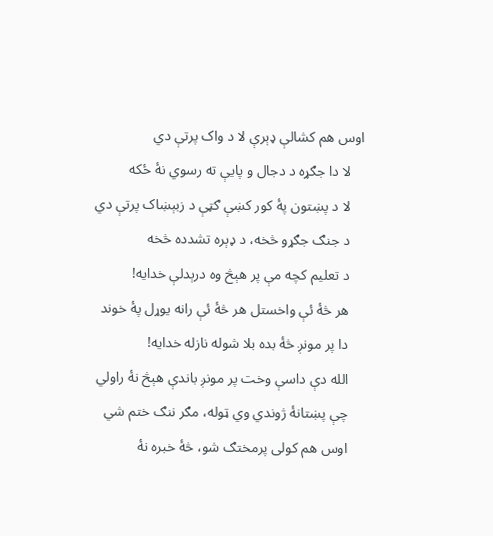اوس هم کشالې ډېرې لا د واک پرتې دي
    لا دا جګړه د دجال و پایې ته رسوي نۀ ځکه
    لا د پښتون پۀ کور کښې ګټې د زبېښاک پرتې دي
    د جنګ جګړو څخه، د ډېره تشدده څخه
    د تعلیم کچه مې پر هېڅ وه درېدلې خدایه!
    هر څۀ ئې واخستل هر څۀ ئې رانه یوړل پۀ خوند
    دا پر مونږ څۀ بده بلا شوله نازله خدایه!
    الله دې داسې وخت پر مونږ باندې هېڅ نۀ راولي
    چې پښتانۀ ژوندي وي ټوله، مګر ننګ ختم شي
    اوس هم کولی پرمختګ شو، څۀ خبره نۀ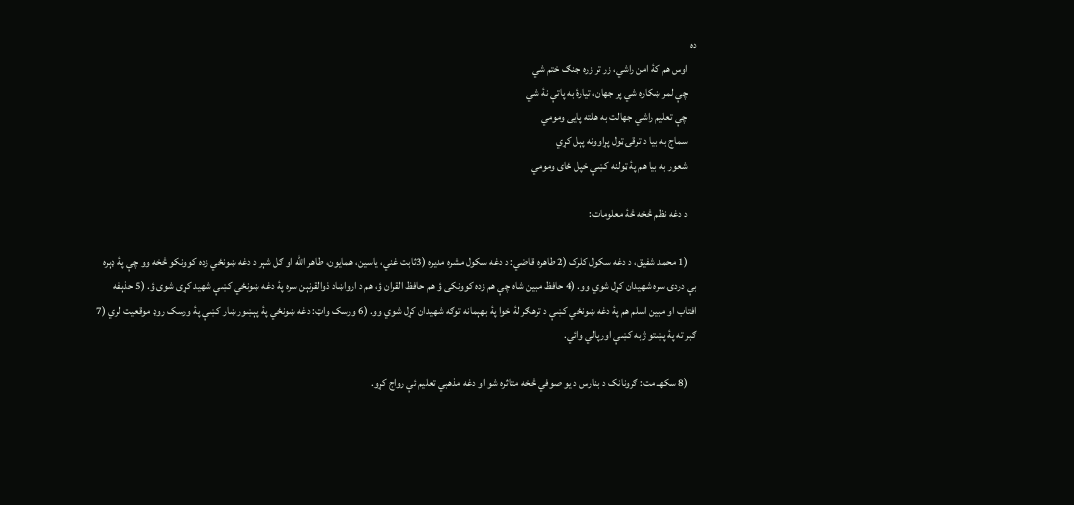ده
    اوس هم کۀ امن راشي، زر تر زره جنګ ختم شي
    چې لمر ښکاره شي پر جهان، تیارۀ به پاتې نۀ شي
    چې تعلیم راشي جهالت به هلته پایی ومومي
    سماج به بیا د ترقۍ ټول پړاوونه پېل کړي
    شعور به بیا هم پۀ ټولنه کښې خپل ځای ومومي

    د دغه نظم څخه څۀ معلومات:

    (1 محمد شفیق، د دغه سکول کلرک (2 طاهره قاضي: د دغه سکول مشره مدیره (3ثابت غني، یاسین، همایون، طاهر الله او ګل شېر د دغه ښونځي زده کوونکو څخه وو چې پۀ ډېره بې دردۍ سره شهیدان کړل شوي وو. (4 حافظ مبین شاه چې هم زده کوونکی ؤ هم حافظ القران ؤ، هم د ارواښاد ذوالقرنېن سره پۀ دغه ښونځي کښې شهید کړی شوی ؤ. (5 حذېفه افتاب او مبین اسلم هم پۀ دغه ښونځي کښې د ترهګر لۀ خوا پۀ بهېمانه توګه شهیدان کړل شوي وو. (6 ورسک واټ: دغه ښونځي پۀ پېښور ښار کښې پۀ ورسک روډ موقعیت لري (7 ګبر ته پۀ پښتو ژبه کښې اورپالي وائي.

    (8 سکهـ مت: ګرونانک د بنارس د یو صوفي څخه متاثره شو او دغه مذهبي تعلیم ئې رواج کړو.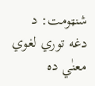شنټومت: د دغه توري لغوي معنٰي ده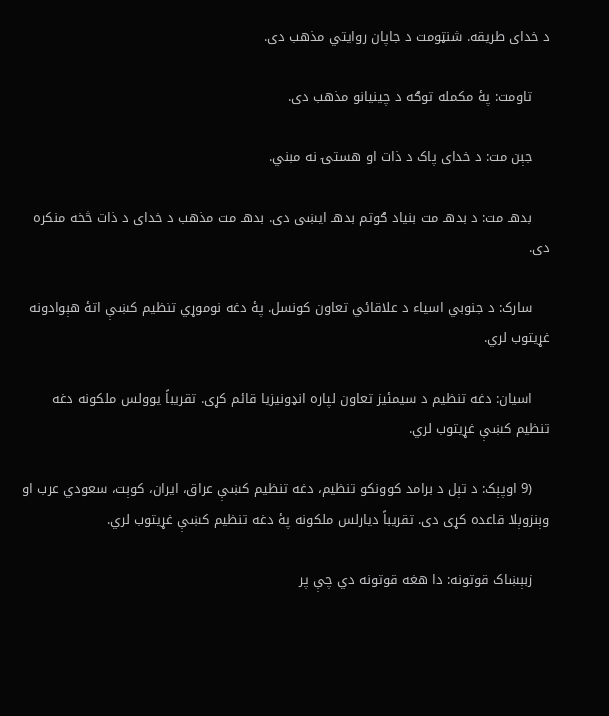د خدای طریقه. شنټومت د جاپان روایتي مذهب دی.

    تاومت: پۀ مکمله توګه د چینیانو مذهب دی.

    جېن مت: د خدای پاک د ذات او هستۍ نه مبني.

    بدهـ مت: د بدهـ مت بنیاد ګوتم بدهـ ايښی دی. بدهـ مت مذهب د خدای د ذات څخه منکره دی.

    سارک: د جنوبي اسیاء د علاقائي تعاون کونسل. پۀ دغه نوموړي تنظیم کښې اتۀ هېوادونه غړیتوب لري.

    اسیان: دغه تنظیم د سیمئیز تعاون لپاره انډونیزیا قائم کړی. تقریباً یوولس ملکونه دغه تنظیم کښې غړیتوب لري.

    (9 اوپېک: د تېل د برامد کوونکو تنظیم، دغه تنظیم کښې عراق، ایران، کوېت، سعودي عرب او وېنزوېلا قاعده کړی دی. تقریباً دیارلس ملکونه پۀ دغه تنظیم کښې غړیتوب لري.

    زبېښاک قوتونه: دا هغه قوتونه دي چې پر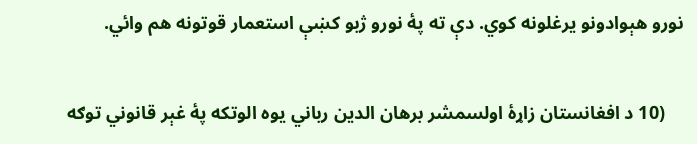نورو هېوادونو یرغلونه کوي. دې ته پۀ نورو ژبو کښې استعمار قوتونه هم وائي.

    (10 د افغانستان زاړۀ اولسمشر برهان الدین رباني یوه الوتکه پۀ غېر قانوني توګه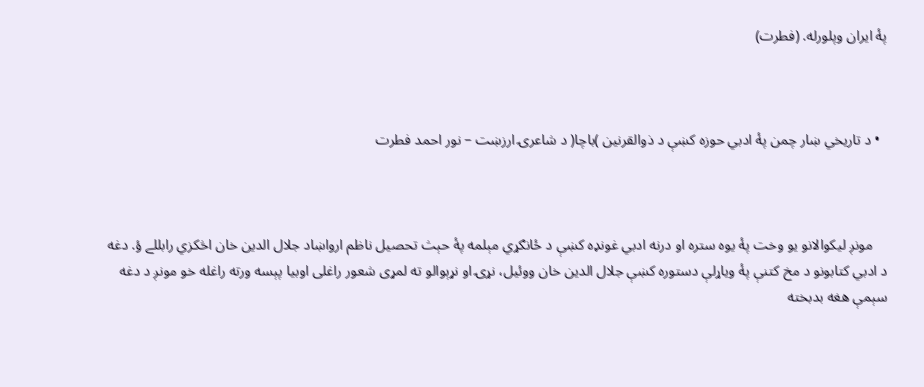پۀ ایران وپلورله. (فطرت)



  • د تاريخي ښار چمن پۀ ادبي حوزه کښې د ذوالقرنين )باچا( د شاعرۍ ارزښت – نور احمد فطرت



    مونږ ليکوالانو يو وخت پۀ يوه ستره او درنه ادبي غونډه کښې د ځانګړي مېلمه پۀ حېث تحصيل ناظم ارواښاد جلال الدين خان اڅکزي رابللے ؤ. دغه د ادبي کتابونو د مخ کتنې پۀ وياړلې دستوره کښې جلال الدين خان ووئيل، نړۍ او نړېوالو ته لمړى شعور راغلى اوبيا پېسه ورته راغله خو مونږ د دغه سېمې هغه بدبخته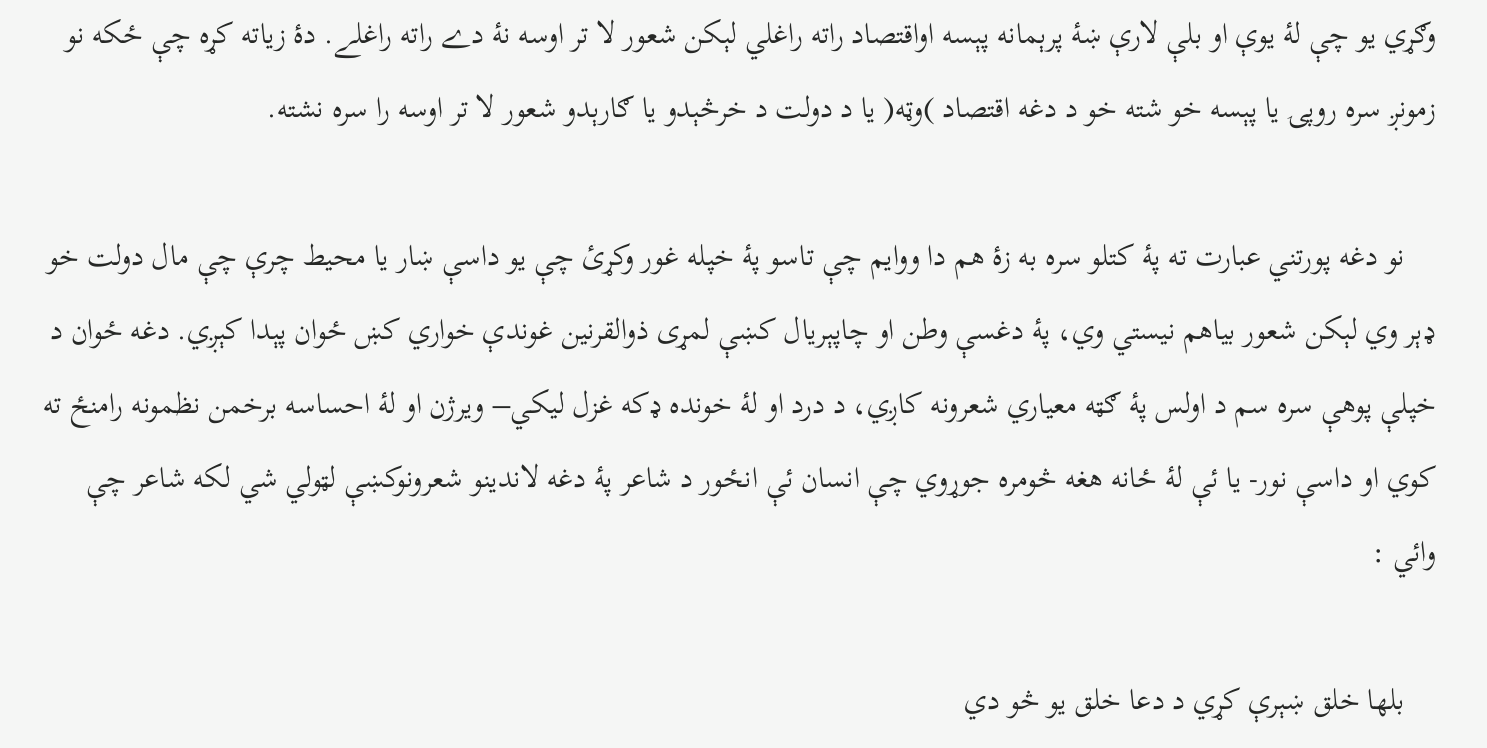وګړي يو چې لۀ يوې او بلې لارې ښۀ پرېمانه پېسه اواقتصاد راته راغلي لېکن شعور لا تر اوسه نۀ دے راته راغلے. دۀ زياته کړه چې ځکه نو زمونږ سره روپۍ يا پېسه خو شته خو د دغه اقتصاد )وټه( يا د دولت د خرڅېدو يا ګارېدو شعور لا تر اوسه را سره نشته.

    نو دغه پورتني عبارت ته پۀ کتلو سره به زۀ هم دا ووايم چې تاسو پۀ خپله غور وکړئ چې يو داسې ښار يا محيط چرې چې مال دولت خو ډېر وي لېکن شعور بياهم نيستي وي، پۀ دغسې وطن او چاپېريال کښې لمړى ذوالقرنين غوندې خواري کښ ځوان پېدا کېږي. دغه ځوان د خپلې پوهې سره سم د اولس پۀ ګټه معياري شعرونه کاږي، د درد او لۀ خونده ډکه غزل ليکي– ويرژن او لۀ احساسه برخمن نظمونه رامنځ ته کوي او داسې نور- يا ئې لۀ ځانه هغه څومره جوړوي چې انسان ئې انځور د شاعر پۀ دغه لاندينو شعرونوکښې لټولي شي لکه شاعر چې وائي :

    بلها خلق ښېرې کړي د دعا خلق يو څو دي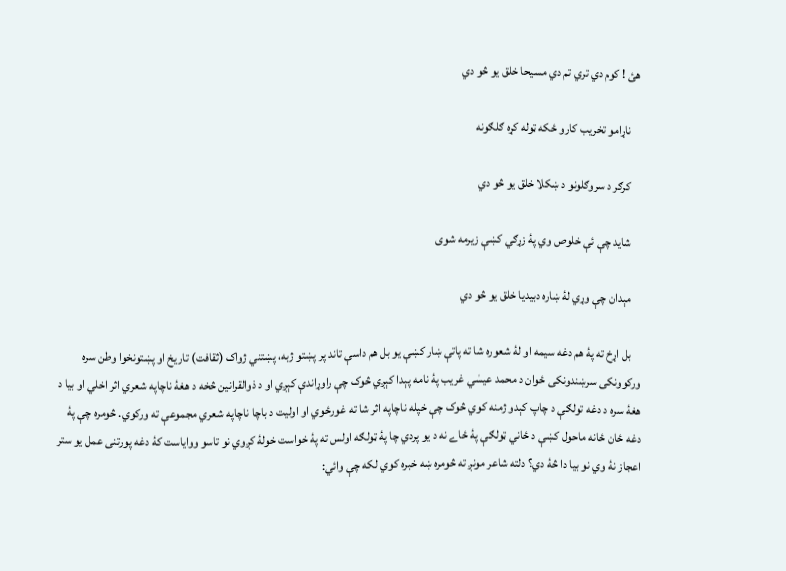هئ ! کوم دي تري تم دي مسيحا خلق يو څو دي

    ناړامو تخريب کارو ځکه ټوله کړه ګلګونه

    کرګر د سروګلونو د ښکلا خلق يو څو دي

    شاید چې ئې خلوص وي پۀ زړګي کښې زيرمه شوى

    مېدان چې وړي لۀ ښاره دبيديا خلق يو څو دي

    بل اړخ ته پۀ هم دغه سيمه او لۀ شعوره شا ته پاتې ښار کښې يو بل هم داسې تاند پر پښتو ژبه، پښتني ژواک (ثقافت) تاريخ او پښتونخوا وطن سره ورکوونکى سرښندونکى ځوان د محمد عيسٰي غريب پۀ نامه پېدا کېږي څوک چې راوړاندې کېږي او د ذوالقرانين څخه د هغۀ ناچاپه شعري اثر اخلي او بيا د هغۀ سره د دغه تولګې د چاپ کېدو ژمنه کوي څوک چې خپله ناچاپه اثر شا ته غورځوي او اوليت د باچا ناچاپه شعري مجموعې ته ورکوي. څومره چې پۀ دغه ځان ځانه ماحول کښې د ځاني ټولګې پۀ ځاے نه د يو پردي چا پۀ ټولګه اولس ته پۀ خواست خولۀ کږوي نو تاسو وواياست کۀ دغه پورتنى عمل يو ستر اعجاز نۀ وي نو بيا دا څۀ دي؟ دلته شاعر مونږ ته څومره ښه خبره کوي لکه چې وائي: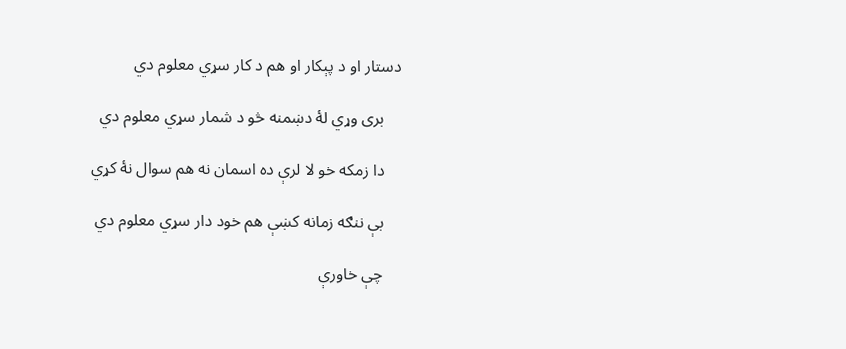دستار او د پېکار او هم د کار سړي معلوم دي

    برى وړي لۀ دښمنه څو د شمار سړي معلوم دي

    دا زمکه خو لا لرې ده اسمان نه هم سوال نۀ کړي

    بې ننګه زمانه کښې هم خود دار سړي معلوم دي

    چې خاورې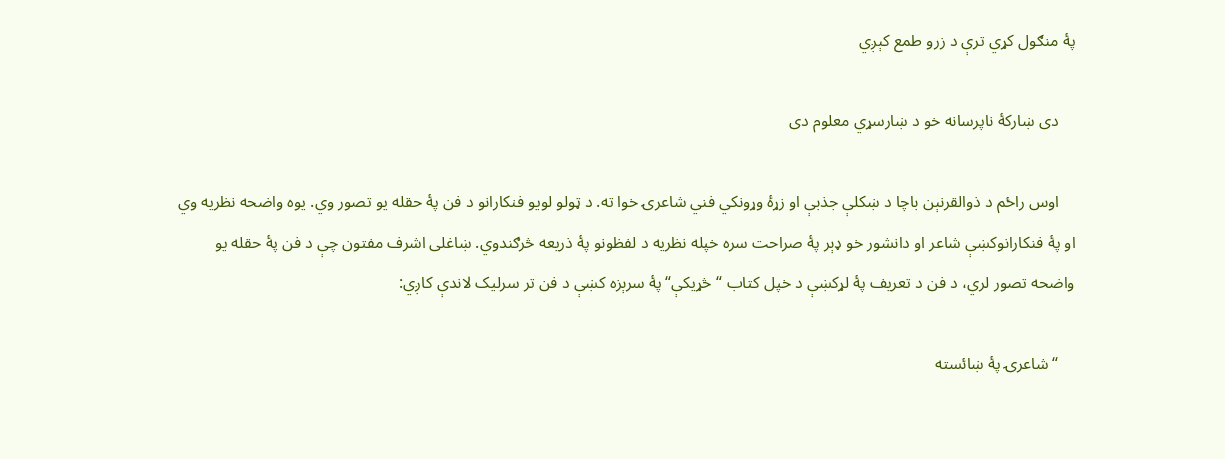پۀ منګول کړي ترې د زرو طمع کېږي

    دى ښارکۀ ناپرسانه خو د ښارسړي معلوم دى

    اوس راځم د ذوالقرنېن باچا د ښکلې جذبې او زړۀ وړونکي فني شاعرۍ خوا ته. د ټولو لويو فنکارانو د فن پۀ حقله يو تصور وي. يوه واضحه نظريه وي او پۀ فنکارانوکښې شاعر او دانشور خو ډېر پۀ صراحت سره خپله نظريه د لفظونو پۀ ذريعه څرګندوي. ښاغلى اشرف مفتون چې د فن پۀ حقله يو واضحه تصور لري، د فن د تعريف پۀ لړکښې د خپل کتاب “څړيکې“ پۀ سرېزه کښې د فن تر سرليک لاندې کاږي:

    “شاعرۍ پۀ ښائسته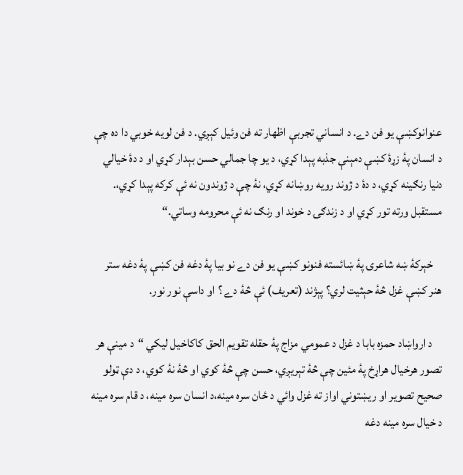عنوانوکښې يو فن دے. د انساني تجربې اظهار ته فن وئيل کېږي. د فن لويه خوبي دا ده چې د انسان پۀ زړۀ کښې دمېنې جذبه پېدا کړي، د يو چا جمالي حسن بېدار کړي او د دۀ خيالي دنيا رنګينه کړي، د دۀ د ژوند رويه روښانه کړي، نۀ چې د ژوندون نه ئې کرکه پېدا کړي،. مستقبل ورته تور کړي او د زندګۍ د خوند او رنګ نه ئې محرومه وساتي.“

    خېرکۀ ښه شاعرۍ پۀ ښائسته فنونو کښې يو فن دے نو بيا پۀ دغه فن کښې پۀ دغه ستر هنر کښې غزل څۀ حېثيت لري؟ پېژند (تعريف) ئې څۀ دے ؟ او داسې نور نور.

    د ارواښاد حمزه بابا د غزل د عمومي مزاج پۀ حقله تقويم الحق کاکاخيل ليکي “د مینې هر تصور هرخيال هراړخ پۀ مئين چې څۀ تېريږي، حسن چې څۀ کوي او څۀ نۀ کوي، د دې ټولو صحيح تصوير او ريښتوني اواز ته غزل وائي د ځان سره مينه،د انسان سره مينه، د قام سره مينه د خيال سره مينه دغه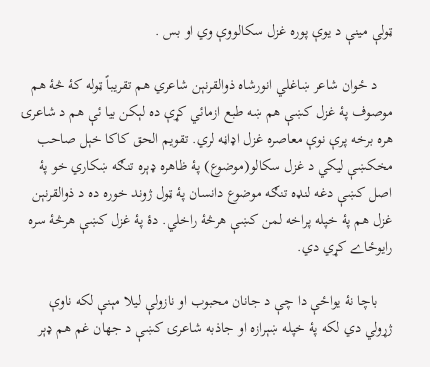ټولې مينې د يوې پوره غزل سکالووې وي او بس .

    د ځوان شاعر ښاغلي انورشاه ذوالقرنېن شاعري هم تقريباً ټوله کۀ څۀ هم موصوف پۀ غزل کښې هم ښه طبع ازمائي کړې ده لېکن بيا ئې هم د شاعرۍ هره برخه پرې نوې معاصره غزل اډاڼه لري. تقويم الحق کاکا خېل صاحب مخکښې ليکي د غزل سکالو(موضوع) پۀ ظاهره ډېره تنګه ښکاري خو پۀ اصل کښې دغه لنډه تنګه موضوع دانسان پۀ ټول ژوند خوره ده د ذوالقرنېن غزل هم پۀ خپله پراخه لمن کښې هرڅۀ راخلي. دۀ پۀ غزل کښې هرڅۀ سره رايوځاے کړي دي.

    باچا نۀ يواځې دا چې د جانان محبوب او نازولې ليلا مېنې لکه ناوې ژړولي دي لکه پۀ خپله ښېرازه او جاذبه شاعرۍ کښې د جهان غم هم ډېر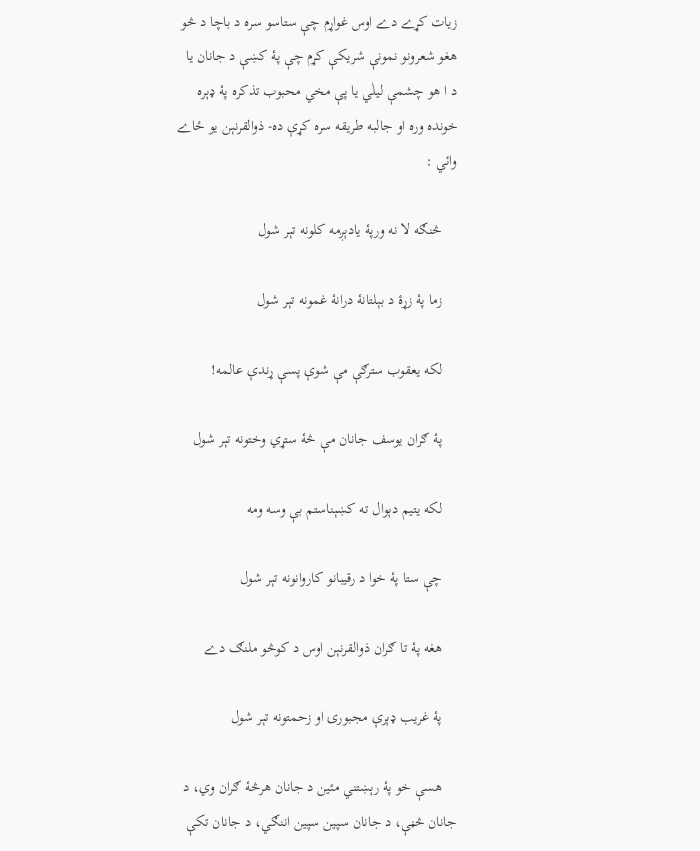زيات کړے دے اوس غواړم چې ستاسو سره د باچا د څو هغو شعرونو نمونې شريکې کړم چې پۀ کښې د جانان يا د ا هو چشمې ليلٰي يا پې مخي محبوب تذکره پۀ ډېره خونده وره او جالبه طريقه سره کړې ده- ذوالقرنېن يو ځاے وائي :

    څنګه لا نه ورپۀ يادېږمه کلونه تېر شول

    زما پۀ زړۀ د بېلتانۀ درانۀ غمونه تېر شول

    لکه يعقوب سترګې مې شوې پسې ړندې عالمه!

    پۀ ګران يوسف جانان مې څۀ ستړي وختونه تېر شول

    لکه يتيم دېوال ته کښېناستم بې وسه ومه

    چې ستا پۀ خوا د رقيبانو کاروانونه تېر شول

    هغه پۀ تا ګران ذوالقرنېن اوس د کوڅو ملنګ دے

    پۀ غريب ډېرې مجبورۍ او زحمتونه تېر شول

    هسې خو پۀ رېښتني مئين د جانان هرڅۀ ګران وي، د جانان څڼې، د جانان سپين سپين اننګي، د جانان تکې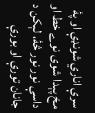سرې اناري شونډې او پۀ مخ پېدا شوى نوے خط او داسې نور نور څۀ، لېکن د جانان تورې او بورې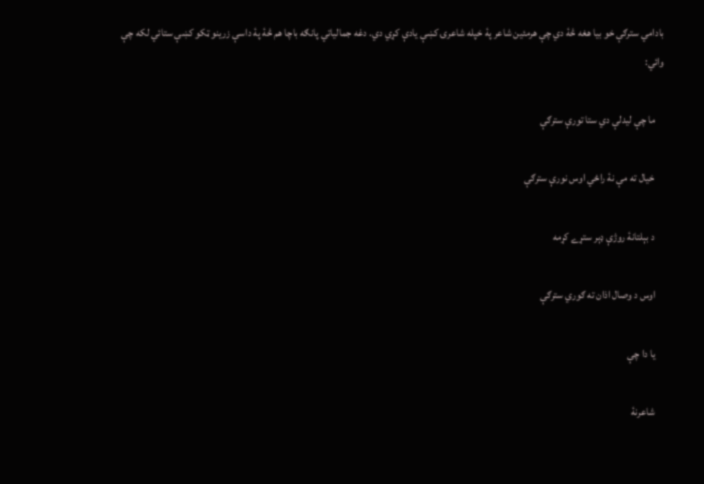بادامي سترګې خو بيا هغه څۀ دي چې هرمئين شاعر پۀ خپله شاعرۍ کښې يادې کړي دي. دغه جمالياتي پانګه باچا هم څۀ پۀ داسې زرينو ټکو کښې ستائي لکه چې وائي:

    ما چې ليدلې دي ستا تورې سترګې

    خيال ته مې نۀ راځي اوس نورې سترګې

    د بېلتانۀ روژې ډېر ستړے کړمه

    اوس د وصال اذان ته ګوري سترګې

    يا دا چې

    شاعرنۀ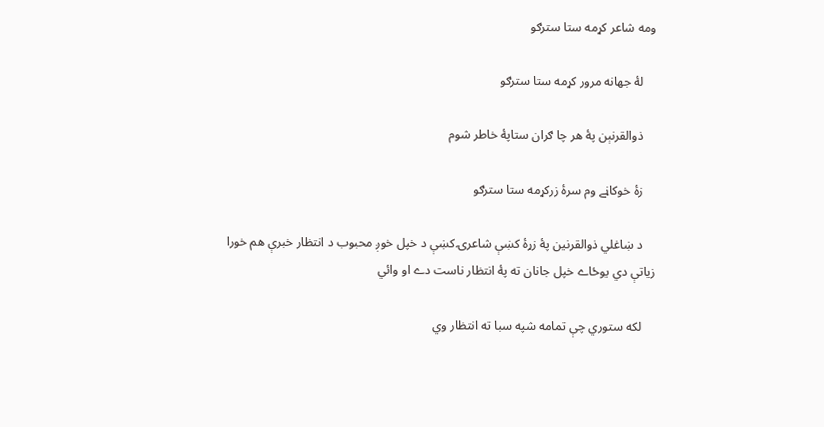ومه شاعر کړمه ستا سترګو

    لۀ جهانه مرور کړمه ستا سترګو

    ذوالقرنېن پۀ هر چا ګران ستاپۀ خاطر شوم

    زۀ خوکاڼے وم سرۀ زرکړمه ستا سترګو

    د ښاغلي ذوالقرنين پۀ زړۀ کښې شاعرۍ کښې د خپل خوږ محبوب د انتظار خبرې هم خورا زياتې دي يوځاے خپل جانان ته پۀ انتظار ناست دے او وائي

    لکه ستوري چې تمامه شپه سبا ته انتظار وي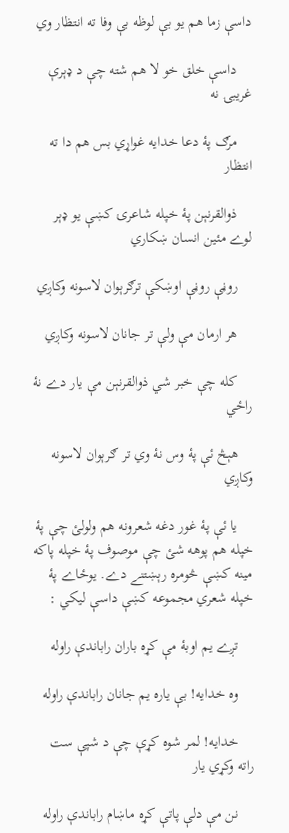داسې زما هم يو بې لوظه بې وفا ته انتظار وي

    داسې خلق خو لا هم شته چې د ډېرې غريبۍ نه

    مرګ پۀ دعا خدايه غواړي بس هم دا ته انتظار

    ذوالقرنېن پۀ خپله شاعرۍ کښې يو ډېر لوے مئين انسان ښکاري

    روڼې روڼې اوښکې ترګرېوان لاسونه وکاږي

    هر ارمان مې ولې تر جانان لاسونه وکاږي

    کله چې خبر شي ذوالقرنېن مې يار دے نۀ راځي

    هېڅ ئې پۀ وس نۀ وي تر ګرېوان لاسونه وکاږي

    يا ئې پۀ غور دغه شعرونه هم ولولئ چې پۀ خپله هم پوهه شئ چې موصوف پۀ خپله پاکه مينه کښې څومره رېښتنے دے. يوځاے پۀ خپله شعري مجموعه کښې داسې ليکي :

    تږے يم اوبۀ مې کړه باران راباندې راوله

    وه خدايه! بې ياره يم جانان راباندې راوله

    خدايه! لمر شوه کړې چې د شپې ست راته وکړي يار

    نن مې دلې پاتې کړه ماښام راباندې راوله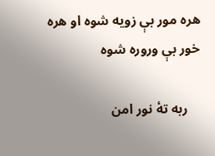هره مور بې زويه شوه او هره خور بې وروره شوه

    ربه تۀ نور امن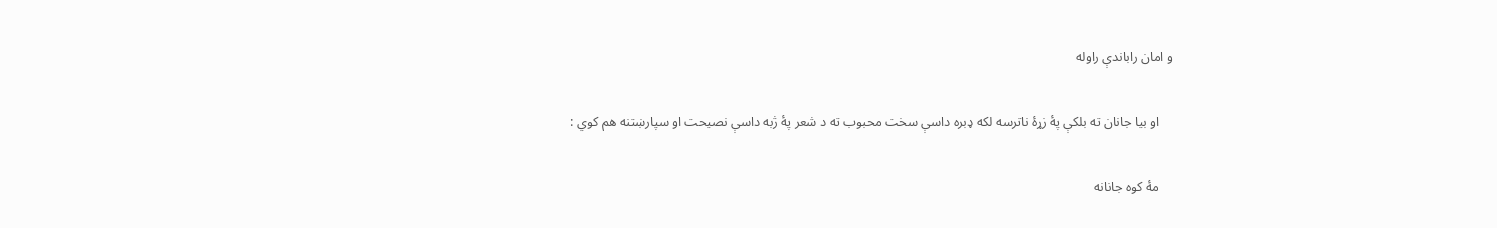و امان راباندې راوله

    او بيا جانان ته بلکې پۀ زړۀ ناترسه لکه ډبره داسې سخت محبوب ته د شعر پۀ ژبه داسې نصيحت او سپارښتنه هم کوي :

    مۀ کوه جانانه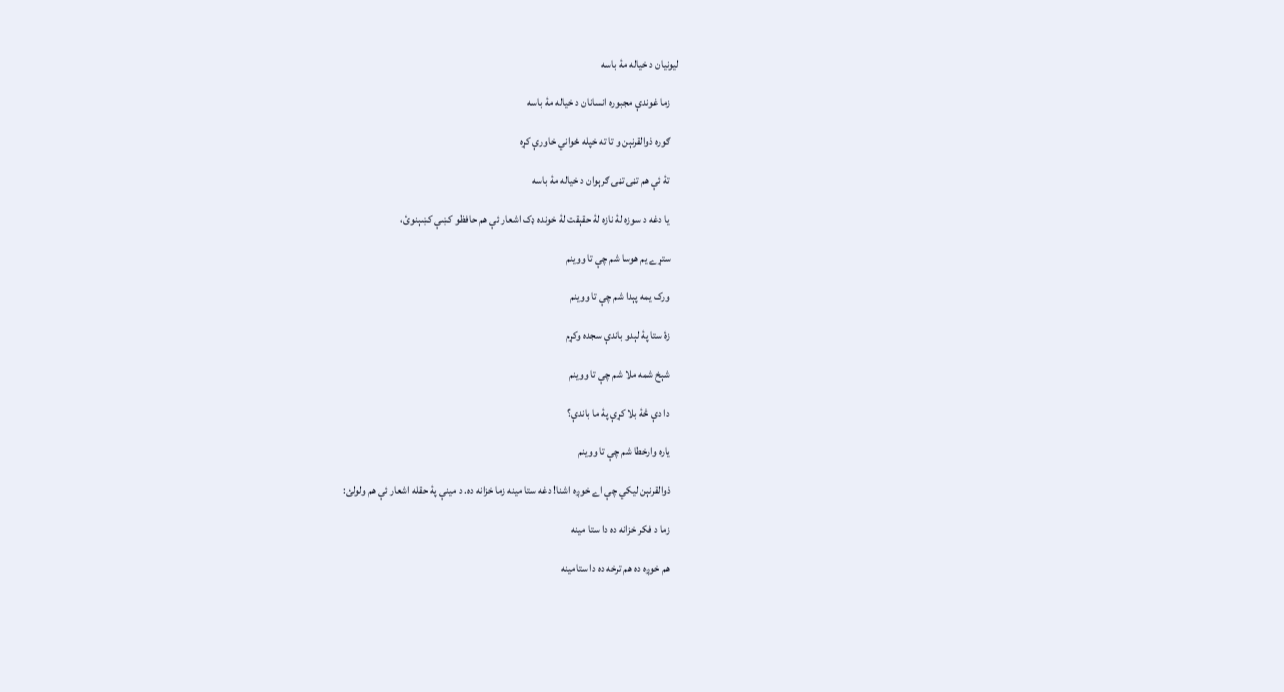ليونيان د خياله مۀ باسه

    زما غوندې مجبوره انسانان د خياله مۀ باسه

    ګوره ذوالقرنېن و تا ته خپله ځواني خاورې کړه

    تۀ ئې هم تڼۍ تڼۍ ګرېوان د خياله مۀ باسه

    يا دغه د سوزه لۀ نازه لۀ حقېقت لۀ خونده ډک اشعار ئې هم حافظو کښې کښېنوئ،

    ستړے يم هوسا شم چې تا ووينم

    ورک يمه پېدا شم چې تا ووينم

    زۀ ستا پۀ لېدو باندې سجده وکړم

    شېخ شمه ملا شم چې تا ووينم

    دا دې څۀ بلا کړې پۀ ما باندې؟

    ياره وارخطا شم چې تا ووينم

    ذوالقرنېن ليکي چې اے خوږه اشنا! دغه ستا مينه زما خزانه ده. د مينې پۀ حقله اشعار ئې هم ولولئ:

    زما د فکر خزانه ده دا ستا مينه

    هم خوږه ده هم ترخه ده دا ستامينه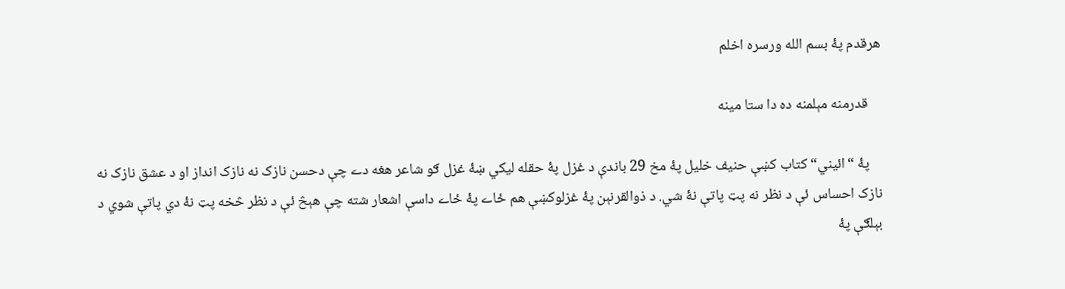هرقدم پۀ بسم الله ورسره اخلم

    قدرمنه مېلمنه ده دا ستا مينه

    پۀ “ائيني“ کتاب کښې حنيف خليل پۀ مخ 29 باندې د غزل پۀ حقله ليکي ښۀ غزل ګو شاعر هغه دے چې دحسن نازک نه نازک انداز او د عشق نازک نه نازک احساس ئې د نظر نه پټ پاتې نۀ شي. د ذوالقرنېن پۀ غزلوکښې هم ځاے پۀ ځاے داسې اشعار شته چې هېڅ ئې د نظر څخه پټ نۀ دي پاتې شوي د بېلګې پۀ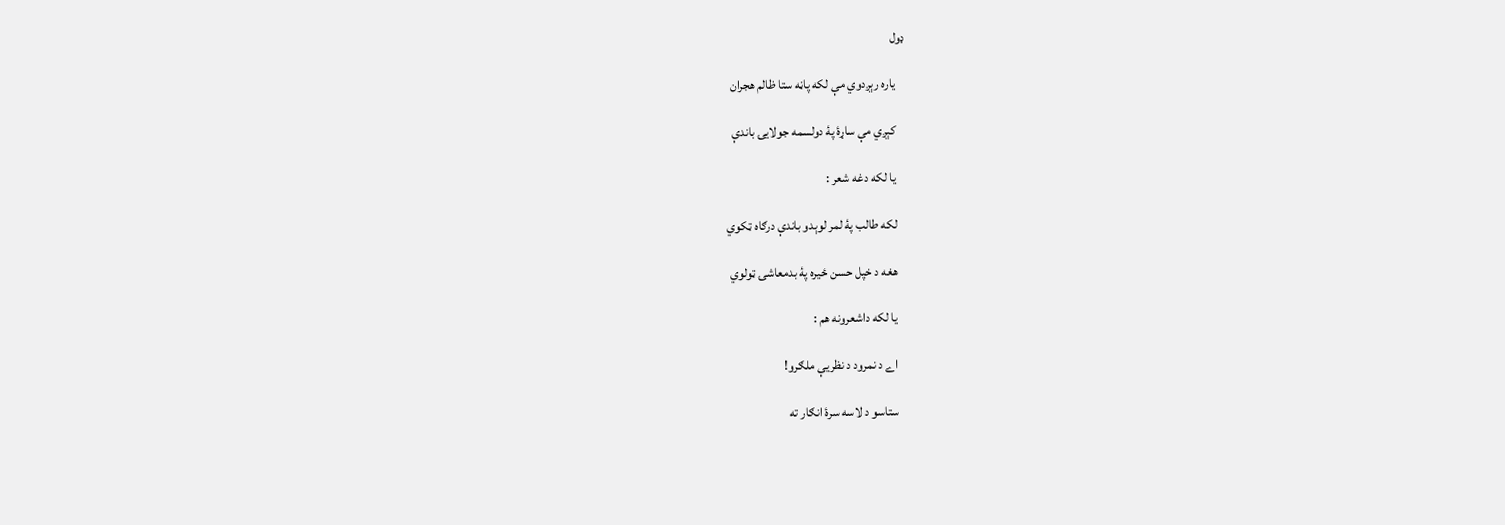ډول

    ياره رېږدوي مې لکه پاڼه ستا ظالم هجران

    کېږي مې ساړۀ پۀ دولسمه جولايۍ باندې

    يا لکه دغه شعر :

    لکه طالب پۀ لمر لوېدو باندې درګاه ټکوي

    هغه د خپل حسن ځيره پۀ بدمعاشۍ ټولوي

    يا لکه داشعرونه هم :

    اے د نمرود د نظريې ملګرو!

    ستاسو د لاسه سرۀ انګار ته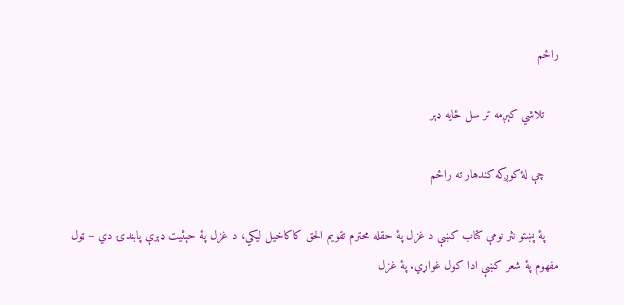راځم

    تلاشي کېږمه تر سل ځايه ډېر

    چې لۀ کوږکه کندهار ته راځم

    پۀ پښتو نثر نومې کتاب کښې د غزل پۀ حقله محترم تقويم الحق کاکاخيل ليکي، د غزل پۀ حېثيت ډېرې پابندۍ دي – ټول مفهوم پۀ شعر کښې ادا کول غواړي. پۀ غزل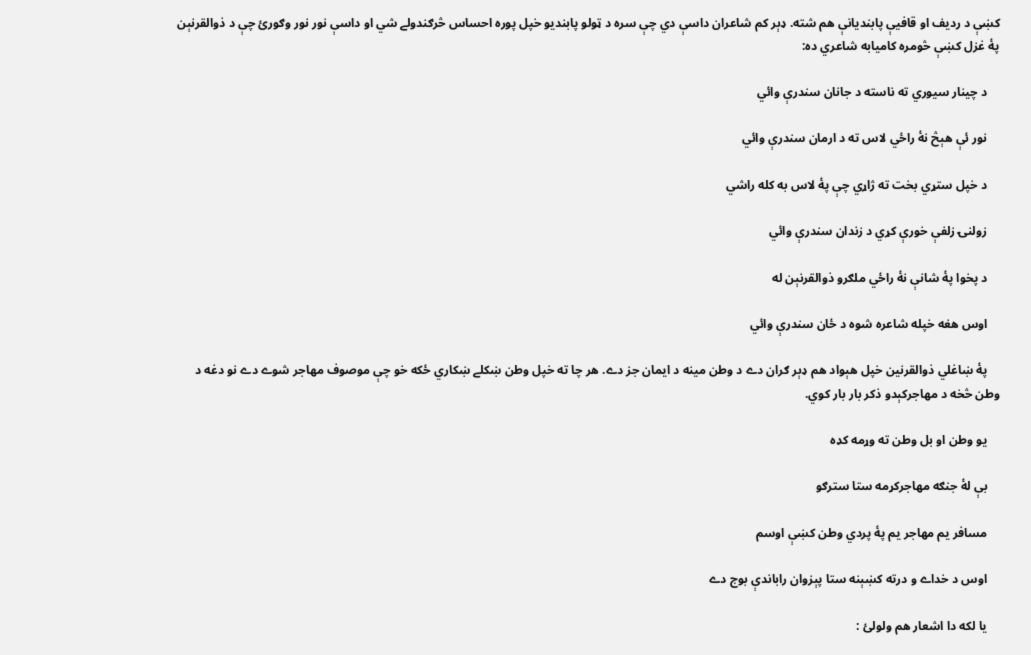کښې د رديف او قافيې پابنديانې هم شته. ډېر کم شاعران داسې دي چې سره د ټولو پابنديو خپل پوره احساس څرګندولے شي او داسې نور نور وګورئ چې د ذوالقرنېن پۀ غزل کښې څومره کاميابه شاعري ده:

    د چينار سيوري ته ناسته د جانان سندرې وائي

    نور ئې هېڅ نۀ راځي لاس ته د ارمان سندرې وائي

    د خپل ستړي بخت ته ژاړي چې پۀ لاس به کله راشي

    زولنۍ زلفې خورې کړي د زندان سندرې وائي

    د پخوا پۀ شانې نۀ راځي ملګرو ذوالقرنېن له

    اوس هغه خپله شاعره شوه د ځان سندرې وائي

    پۀ ښاغلي ذوالقرنين خپل هېواد هم ډېر ګران دے د وطن مينه د ايمان جز دے. هر چا ته خپل وطن ښکلے ښکاري ځکه خو چې موصوف مهاجر شوے دے نو دغه د وطن څخه د مهاجرکېدو ذکر بار بار کوي.

    يو وطن او بل وطن ته وړمه کډه

    بې لۀ جنګه مهاجرکړمه ستا سترګو

    مسافر يم مهاجر يم پۀ پردي وطن کښې اوسم

    اوس د خداے و درته کښېنه ستا پېزوان راباندې بوج دے

    يا لکه دا اشعار هم ولولئ :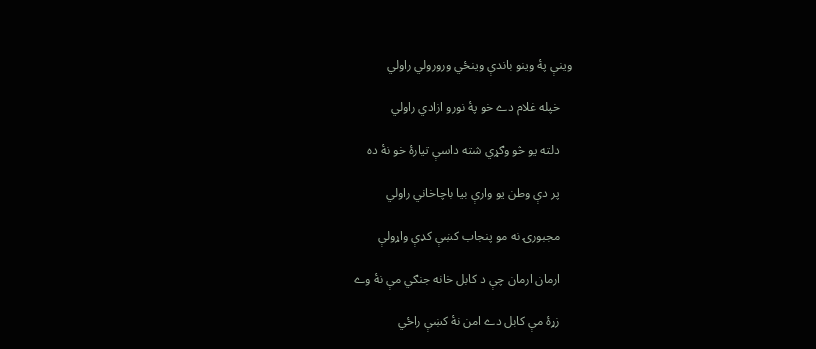وينې پۀ وينو باندې وينځي ورورولي راولي

    خپله غلام دے خو پۀ نورو ازادي راولي

    دلته يو څو وګړي شته داسې تيارۀ خو نۀ ده

    پر دې وطن يو وارې بيا باچاخاني راولي

    مجبورۍ نه مو پنجاب کښې کډې واړولې

    ارمان ارمان چې د کابل خانه جنګي مې نۀ وے

    زړۀ مې کابل دے امن نۀ کښې راځي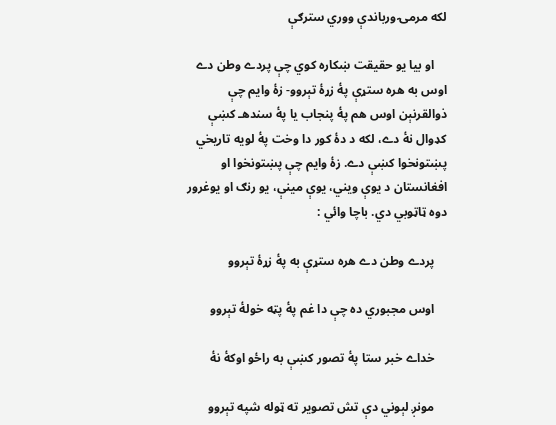لکه مرمۍ ورباندې ووري سترګې

    او بيا يو حقيقت ښکاره کوي چې پردے وطن دے اوس به هره ستړې پۀ زړۀ تېروو- زۀ وايم چې ذوالقرنېن اوس هم پۀ پنجاب يا پۀ سندهـ کښې کډوال نۀ دے، لکه د دۀ کور دا وخت پۀ لويه تاريخي پښتونخوا کښې دے. زۀ وايم چې پښتونخوا او افغانستان د يوې ويني، يوې مينې، يو رنګ او يوغرور دوه ټاټوبي دي. باچا وائي :

    پردے وطن دے هره ستړې به پۀ زړۀ تېروو

    اوس مجبوري ده چې دا غم پۀ پټه خولۀ تېروو

    خداے خبر ستا پۀ تصور کښې به راځو اوکۀ نۀ

    مونږ لېوني دې تش تصوير ته ټوله شپه تېروو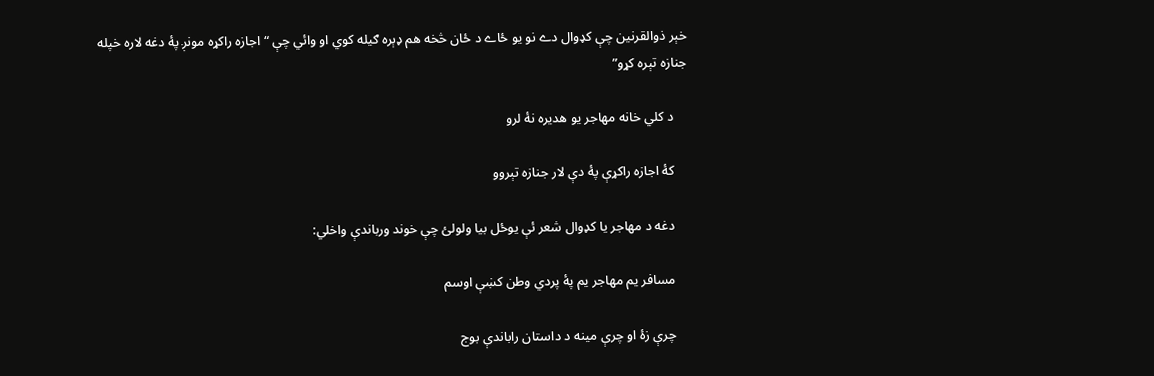خېر ذوالقرنين چې کډوال دے نو يو ځاے د ځان څخه هم ډېره ګيله کوي او وائي چې “اجازه راکړه مونږ پۀ دغه لاره خپله جنازه تېره کړو”

    د کلي خانه مهاجر يو هديره نۀ لرو

    کۀ اجازه راکړې پۀ دې لار جنازه تېروو

    دغه د مهاجر يا کډوال شعر ئې يوځل بيا ولولئ چې خوند ورباندې واخلي:

    مسافر يم مهاجر يم پۀ پردي وطن کښې اوسم

    چرې زۀ او چرې مينه د داستان راباندې بوج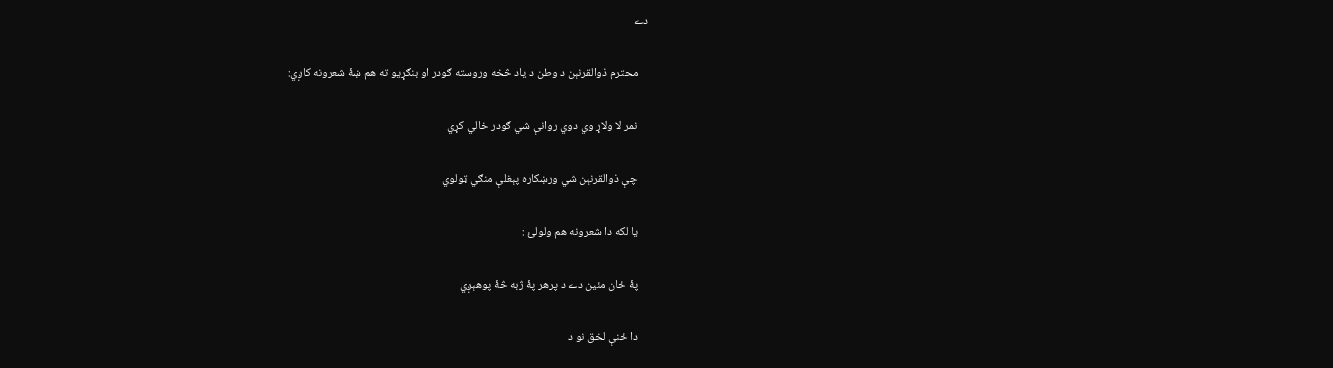دے

    محترم ذوالقرنېن د وطن د ياد څخه وروسته ګودر او بنګړيو ته هم ښۀ شعرونه کاږي:

    نمر لا ولاړ وي دوي روانې شي ګودر خالي کړي

    چې ذوالقرنېن شي ورښکاره پېغلې منګي ټولوي

    يا لکه دا شعرونه هم ولولئ :

    پۀ ځان مئين دے د پرهر پۀ ژبه څۀ پوهېږي

    دا ځنې لخق نو د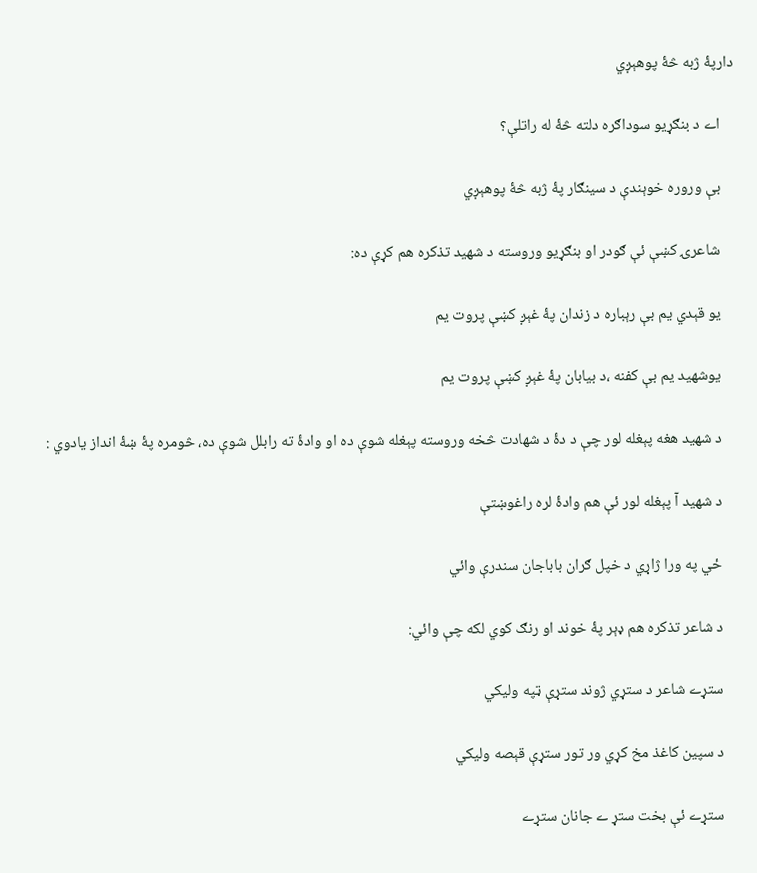دارپۀ ژبه څۀ پوهېږي

    اے د بنګړيو سوداګره دلته څۀ له راتلې؟

    بې وروره خوېندې د سينګار پۀ ژبه څۀ پوهېږي

    شاعرۍ کښې ئې ګودر او بنګړيو وروسته د شهيد تذکره هم کړې ده:

    يو قېدي يم بې رېباره د زندان پۀ غېږ کښې پروت يم

    يوشهيد يم بې کفنه ،د بيابان پۀ غېږ کښې پروت يم

    د شهيد هغه پېغله لور چې د دۀ د شهادت څخه وروسته پېغله شوې ده او وادۀ ته رابلل شوې ده، څومره پۀ ښۀ انداز يادوي :

    د شهيد آ پېغله لور ئې هم وادۀ لره راغوښتې

    ځي په ورا ژاړي د خپل ګران باباجان سندرې وائي

    د شاعر تذکره هم ډېر پۀ خوند او رنګ کوي لکه چې وائي:

    ستړے شاعر د ستړي ژوند ستړې ټپه وليکي

    د سپين کاغذ مخ کړي ور تور ستړې قېصه وليکي

    ستړے ئې بخت ستړ ے جانان ستړے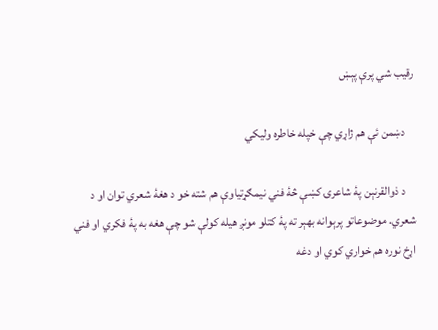رقيب شي پرې پېښ

    دښمن ئې هم ژاړي چې خپله خاطره وليکي

    د ذوالقرنېن پۀ شاعرۍ کښې څۀ فني نيمګړتياوې هم شته خو د هغۀ شعري توان او د شعري. موضوعاتو پرېوانه بهېر ته پۀ کتلو مونږ هيله کولې شو چې هغه به پۀ فکري او فني اړخ نوره هم خواري کوي او دغه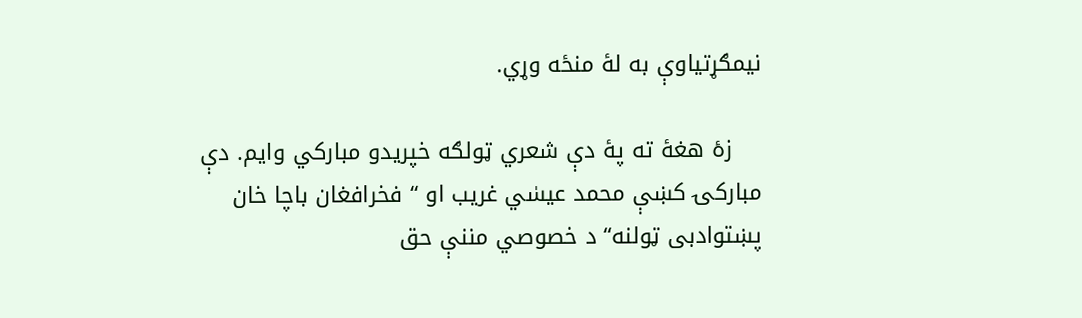نيمګړتياوې به لۀ منځه وړي.

    زۀ هغۀ ته پۀ دې شعري ټولګه خپريدو مبارکي وايم. دې مبارکۍ کښې محمد عيسٰي غريب او “ فخرافغان باچا خان پښتوادبى ټولنه“ د خصوصي مننې حق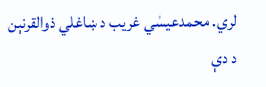لري. محمدعيسٰي غريب د ښاغلي ذوالقرنېن د دې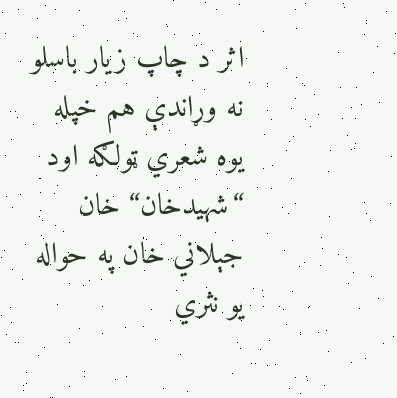اثر د چاپ زيار باسلو نه وړاندې هم خپله يوه شعري ټولګه اود “شهيدخان“ خان جېلاني خان په حواله يو نثري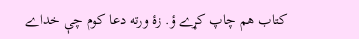کتاب هم چاپ کړے ؤ. زۀ ورته دعا کوم چې خداے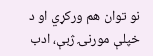نو توان هم ورکړي او د خپلې مورنۍ ژبې، ادب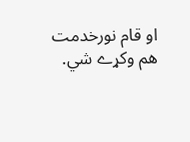او قام نورخدمت هم وکړے شي.